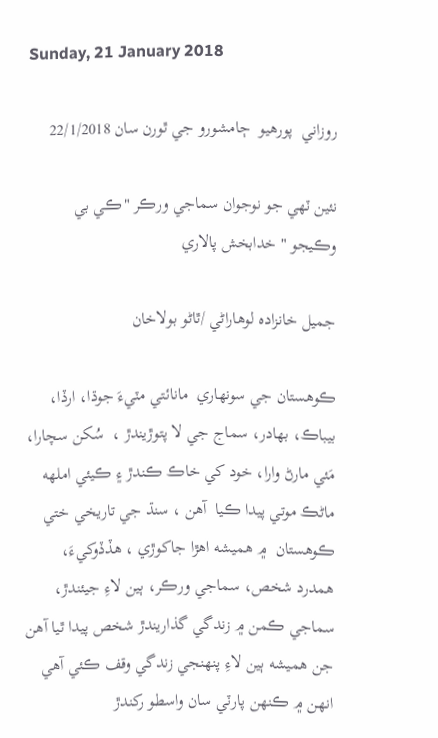Sunday, 21 January 2018

روزاني  پورهيو  ڄامشورو جي ٿورن سان 22/1/2018

نئين ٽهي جو نوجوان سماجي ورڪر "ڪي بي وڪيجو " خدابخش پالاري

جميل خانزاده لوهاراڻي /ٿاڻو بولاخان

ڪوهستان جي سونهاري  مانائتي مٽيءَ جوڌا، ارڏا، بيباڪ، بهادر، سماج جي لا پتوڙيندڙ ،  سُکن سچارا، مَئي مارڻ وارا، خود کي خاڪ ڪندڙ ۽ ڪيئي املهه ماڻڪ موتي پيدا ڪيا  آهن ، سنڌ جي تاريخي ختي ڪوهستان  ۾ هميشه اهڙا جاکوڙي ، هڏڏوکيءَ، همدرد شخص، سماجي ورڪر، ٻين لاءِ جيئندڙ، سماجي ڪمن ۾ زندگي گذاريندڙ شخص پيدا ٿيا آهن جن هميشه ٻين لاءِ پنهنجي زندگي وقف ڪئي آهي انهن ۾ ڪنهن پارٽي سان واسطو رکندڙ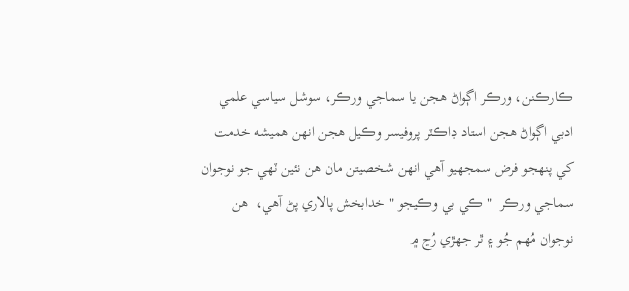ڪارڪنن، ورڪر اڳواڻ هجن يا سماجي ورڪر، سوشل سياسي علمي ادبي اڳواڻ هجن استاد ڊاڪٽر پروفيسر وڪيل هجن انهن هميشه خدمت کي پنهجو فرض سمجهيو آهي انهن شخصيتن مان هن نئين ٽهي جو نوجوان سماجي ورڪر  " ڪي بي وڪيجو " خدابخش پالاري پڻ آهي،  هن نوجوان مُهم جُو ۽ ٿر جهڙي رُڃ ۾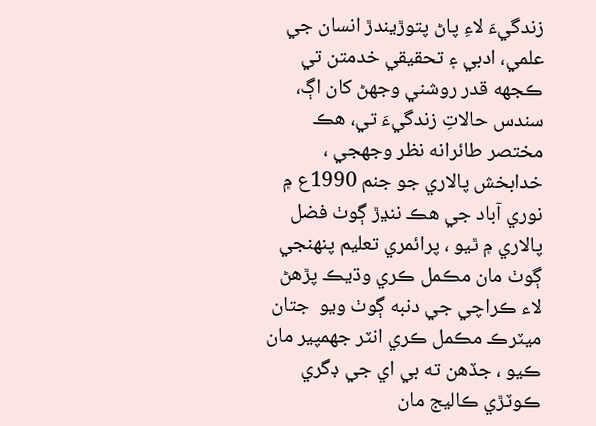زندگيءَ لاءِ پاڻ پتوڙيندڙ انسان جي علمي، ادبي ۽ تحقيقي خدمتن تي ڪجهه قدر روشني وجهڻ کان اڳ، سندس حالاتِ زندگيءَ تي، هڪ مختصر طائرانه نظر وجهجي ، خدابخش پالاري جو جنم 1990ع ۾ نوري آباد جي هڪ ننڍڙ ڳوٺ فضل پالاري ۾ ٿيو ، پرائمري تعليم پنهنجي ڳوٺ مان مڪمل ڪري وڌيڪ پڙهڻ لاء ڪراچي جي دنبه ڳوٺ ويو  جتان ميٽرڪ مڪمل ڪري انٽر جهمپير مان ڪيو ، جڏهن ته بي اي جي ڊگري ڪوٽڙي ڪاليج مان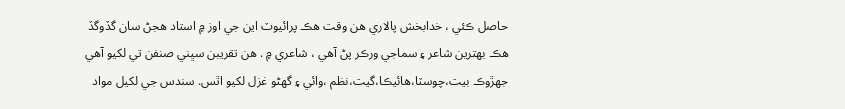حاصل ڪئي ، خدابخش پالاري هن وقت هڪ پرائيوٽ اين جي اوز ۾ استاد هجڻ سان گڏوگڏ هڪ بهترين شاعر ۽ سماجي ورڪر پڻ آهي ، شاعري ۾ . هن تقريبن سڀني صنفن تي لکيو آهي جهڙوڪ بيت،چوسٽا،هائيڪا،گيت،نظم ،وائي ۽ گهڻو غزل لکيو اٿس. سندس جي لکيل مواد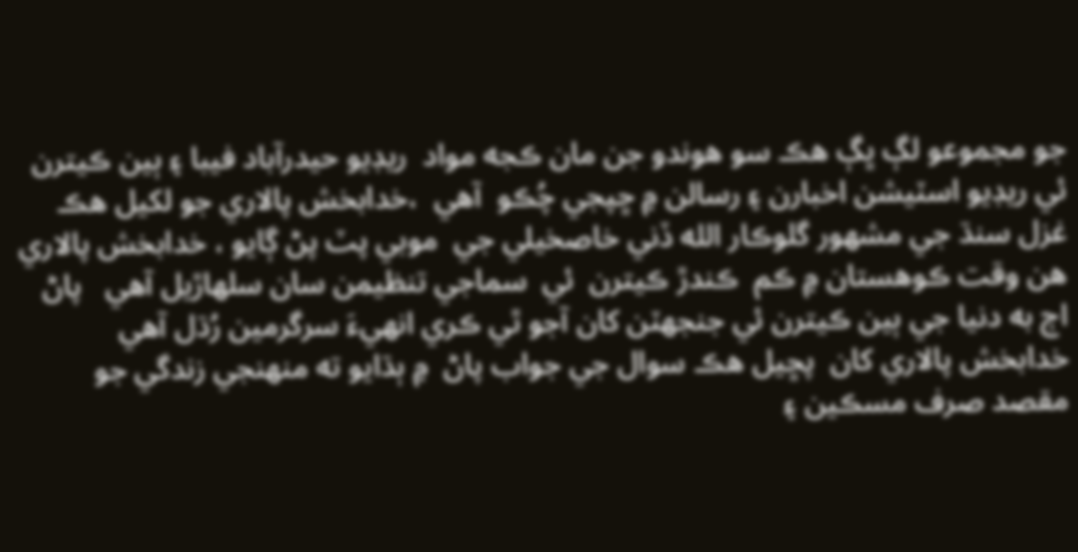جو مجموعو لڳ ڀڳ هڪ سو هوندو جن مان ڪجه مواد  ريڊيو حيدرآباد فيبا ۽ ٻين ڪيترن ئي ريڊيو اسٽيشن اخبارن ۽ رسالن ۾ ڇپجي چُڪو  آهي  ،خدابخش پالاري جو لکيل هڪ غزل سنڌ جي مشهور گلوڪار الله ڏني خاصخيلي جي  موبي پٽ پڻ ڳايو ، خدابخش پالاري هن وقت ڪوهستان ۾ ڪم  ڪندڙ ڪيترن  ئي  سماجي تنظيمن سان سلهاڙيل آهي   پاڻ اڄ به دنيا جي ٻين ڪيترن ئي جنجهٽن کان آجو ٿي ڪري انهيءَ سرگرمين رُڌل آهي   خدابخش پالاري کان  پڇيل هڪ سوال جي جواب پاڻ  ۾ ٻڌايو ته منهنجي زندگي جو مقصد صرف مسڪين ۽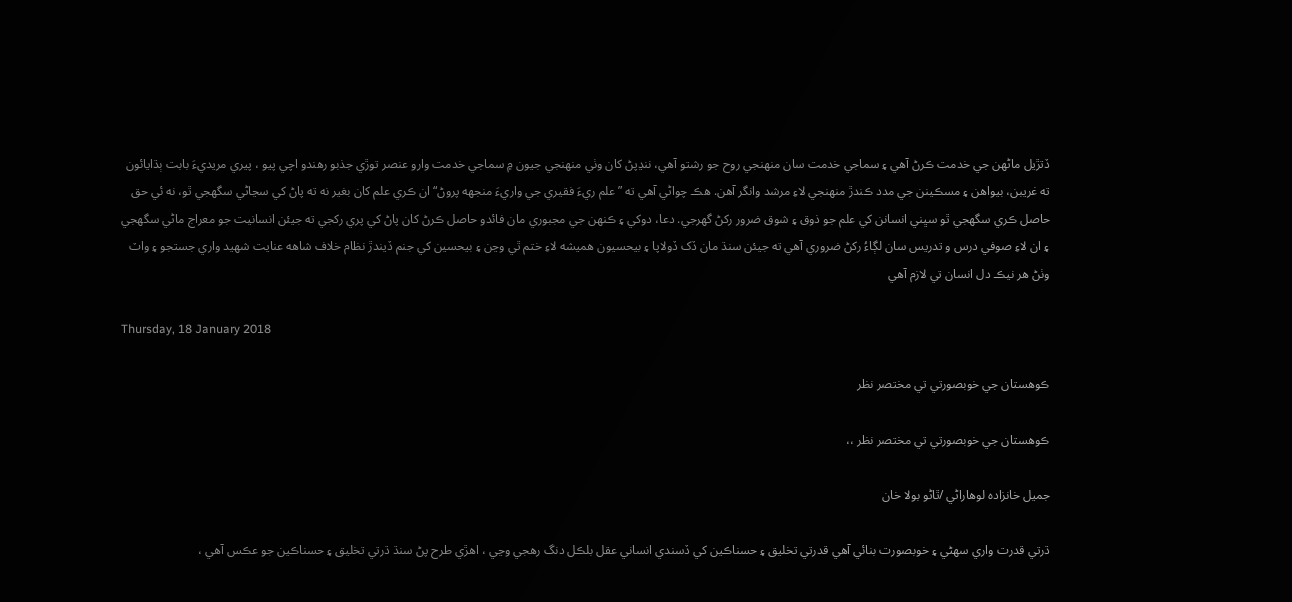ڏتڙيل ماڻهن جي خدمت ڪرڻ آهي ۽ سماجي خدمت سان منهنجي روح جو رشتو آهي، ننڍپڻ کان وٺي منهنجي جيون ۾ سماجي خدمت وارو عنصر توڙي جذبو رهندو اچي پيو ، پيري مريديءَ بابت ٻڌايائون ته غريبن، بيواهن ۽ مسڪينن جي مدد ڪندڙ منهنجي لاءِ مرشد وانگر آهن. هڪ چواڻي آهي ته ”علم ريءَ فقيري جي واريءَ منجهه پروڻ“ ان ڪري علم کان بغير نه ته پاڻ کي سڃاڻي سگهجي ٿو، نه ئي حق حاصل ڪري سگهجي ٿو سڀني انسانن کي علم جو ذوق ۽ شوق ضرور رکڻ گهرجي. دعا، دوکي ۽ ڪنهن جي مجبوري مان فائدو حاصل ڪرڻ کان پاڻ کي پري رکجي ته جيئن انسانيت جو معراج ماڻي سگهجي ۽ ان لاءِ صوفي درس و تدريس سان لڳاءُ رکڻ ضروري آهي ته جيئن سنڌ مان ڏک ڏولاپا ۽ بيحسيون هميشه لاءِ ختم ٿي وڃن ۽ بيحسين کي جنم ڏيندڙ نظام خلاف شاهه عنايت شهيد واري جستجو ۽ واٽ وٺڻ هر نيڪ دل انسان تي لازم آهي

Thursday, 18 January 2018

ڪوهستان جي خوبصورتي تي مختصر نظر

ڪوهستان جي خوبصورتي تي مختصر نظر ،،

جميل خانزاده لوهاراڻي /ٿاڻو بولا خان

ڌرتي قدرت واري سهڻي ۽ خوبصورت بنائي آهي قدرتي تخليق ۽ حسناڪين کي ڏسندي انساني عقل بلڪل دنگ رهجي وڃي ، اهڙي طرح پڻ سنڌ ڌرتي تخليق ۽ حسناڪين جو عڪس آهي ،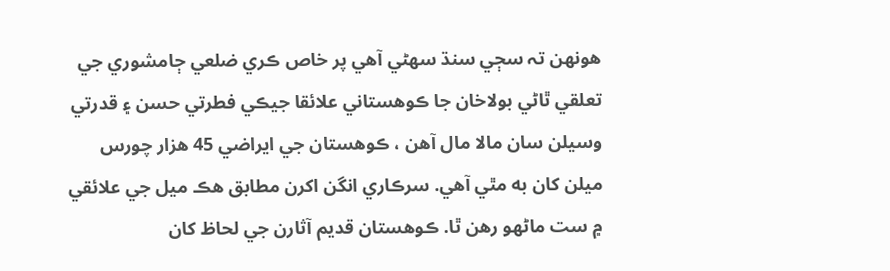هونهن تہ سڄي سنڌ سهڻي آهي پر خاص ڪري ضلعي ڄامشوري جي تعلقي ٿاڻي بولاخان جا ڪوهستاني علائقا جيڪي فطرتي حسن ۽ قدرتي وسيلن سان مالا مال آهن ، ڪوهستان جي ايراضي 45 هزار چورس ميلن کان به مٿي آهي. سرڪاري انگن اکرن مطابق هڪ ميل جي علائقي ۾ ست ماڻهو رهن ٿا. ڪوهستان قديم آثارن جي لحاظ کان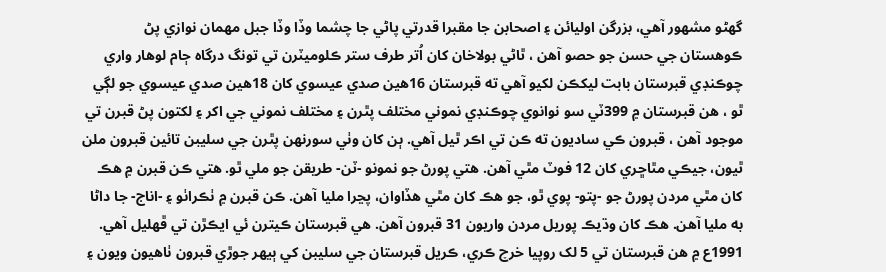گهڻو مشهور آهي، بزرگن اوليائن ۽ اصحابن جا مقبرا قدرتي پاڻي جا چشما وڏا وڏا جبل مهمان نوازي پڻ ڪوهستان جي حسن جو حصو آهن ، ٿاڻي بولاخان کان اُتر طرف ستر ڪلوميٽرن تي تونگ درگاه ڄام لوهار واري چوڪنڊي قبرستان بابت ليکڪن لکيو آهي ته قبرستان 16هين صدي عيسوي کان 18هين صدي عيسوي جو لڳي ٿو ، هن قبرستان ۾ 399ٽي سو نوانوي چوڪنڊي نموني مختلف پٿرن ۽ مختلف نموني جي اکر ۽ لکتون پڻ قبرن تي موجود آهن ، قبرون ڪي ساديون ته ڪن تي اڪر ٿيل آھي. ٻن کان وٺي سورنھن پٿرن جي سليبن تائين قبرون ملن ٿيون، جيڪي مٿاڇري کان 12 فوٽ مٿي آھن. ھتي پورڻ جو نمونو -ٽن- طريقن جو ملي ٿو. ھتي ڪن قبرن ۾ ھڪ کان مٿي مردن پورڻ جو -پتو- پوي ٿو، جو ھڪ کان مٿي ھڏاوان، پڃرا مليا آھن. ڪن قبرن ۾ ٺڪراٺو ۽ -اناج- جا داڻا به مليا آھن. ھڪ کان وڌيڪ پوريل مردن واريون 31 قبرون آھن. ھي قبرستان ڪيترن ئي ايڪڙن تي ڦھليل آھي. 1991ع ۾ ھن قبرستان تي 5 لک روپيا خرچ ڪري، ڪريل قبرستان جي سليبن کي ٻيھر جوڙي قبرون ٺاھيون ويون ۽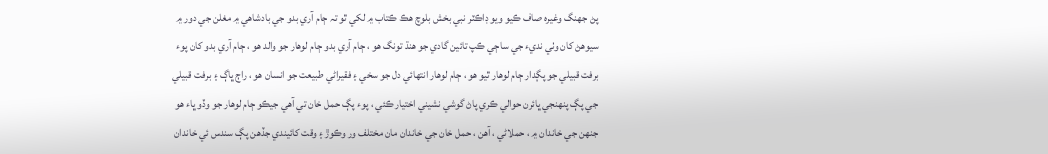پڻ جھنگ وغيره صاف ڪيو ويو ڊاڪٽر نبي بخش بلوچ هڪ ڪتاب ۾ لکي ٿو تہ ڄام آري بدو جي بادشاهي ۾ مغلن جي دور ۾ سيوهڻ کان وٺي نديء جي ساڄي ڪپ تائين گادي جو هنڌ تونگ هو ، ڄام آري بدو ڄام لوهار جو والد هو ، ڄام آري بدو کان پوء برفت قبيلي جو پڳدار ڄام لوهار ٿيو هو ، ڄام لوهار انتهائي دل جو سخي ۽ فقيراڻي طبيعت جو انسان هو ، راڄ ڀاڳ ۽ برفت قبيلي جي پڳ پنهنجي ڀائرن حوالي ڪري پاڻ گوشي نشيني اختيار ڪئي ، پوء پڳ حمل خان تي آهي جيڪو ڄام لوهار جو وڏو ڀاء هو جنهن جي خاندان ۾ ، حملاڻي ، آهن ، حمل خان جي خاندان مان مختلف ور وڪوڙ ۽ وقت کائيندي جڏهن پڳ سندس ئي خاندان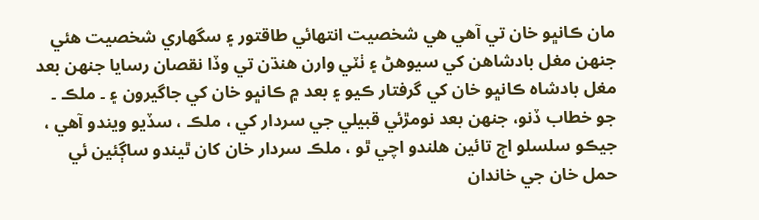مان ڪانڀو خان تي آهي هي شخصيت انتهائي طاقتور ۽ سگهاري شخصيت هئي جنهن مغل بادشاهن کي سيوهڻ ۽ ٺٽي وارن هنڌن تي وڏا نقصان رسايا جنهن بعد مغل بادشاه ڪانڀو خان کي گرفتار ڪيو ۽ بعد ۾ ڪانڀو خان کي جاگيرون ۽ ۔ ملڪ ۔ جو خطاب ڏنو، جنهن بعد نومڙئي قبيلي جي سردار کي ، ملڪ ، سڏيو ويندو آهي ، جيڪو سلسلو اڄ تائين هلندو اچي ٿو ، ملڪ سردار خان کان ٿيندو ساڳئين ئي حمل خان جي خاندان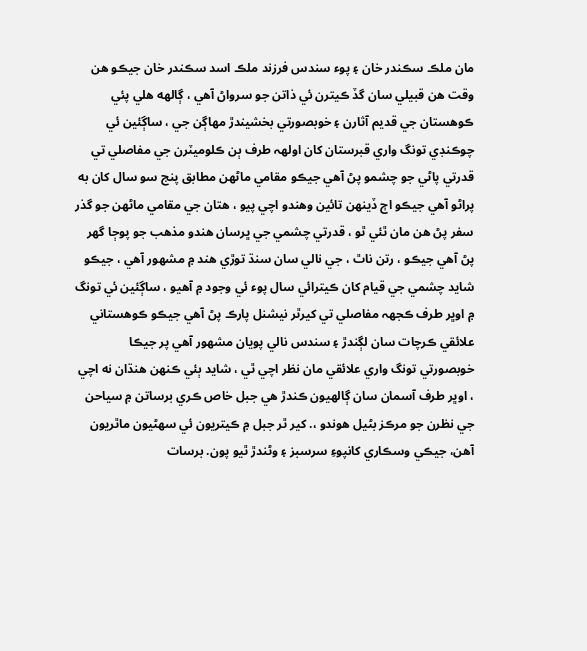مان ملڪ سڪندر خان ۽ پوء سندس فرزند ملڪ اسد سڪندر خان جيڪو هن وقت هن قبيلي سان گڏ ڪيترن ئي ذاتن جو سرواڻ آهي ، ڳالهه هلي پئي ڪوهستان جي قديم آثارن ۽ خوبصورتي بخشيندڙ مهاڳن جي ، ساڳئين ئي چوڪنڊي تونگ واري قبرستان کان اولهہ طرف ٻن ڪلوميٽرن جي مفاصلي تي قدرتي پاڻي جو چشمو پڻ آهي جيڪو مقامي ماڻهن مطابق پنج سو سال کان به پراڻو آهي جيڪو اڄ ڏينهن تائين وهندو اچي پيو ، هتان جي مقامي ماڻهن جو گذر سفر پڻ هن مان ٿئي ٿو ، قدرتي چشمي جي ڀرسان هندو مذهب جو پوڄا گهر پڻ آهي جيڪو ، رتن ناٿ ، جي نالي سان سنڌ توڙي هند ۾ مشهور آهي ، جيڪو شايد چشمي جي قيام کان ڪيترائي سال پوء ئي وجود ۾ آهيو ، ساڳئين ئي تونگ ۾ اوڀر طرف ڪجهہ مفاصلي تي کيرٿر نيشنل پارڪ پڻ آهي جيڪو ڪوهستاني علائقي ڪرچات سان لڳندڙ ۽ سندس نالي پويان مشهور آهي پر جيڪا خوبصورتي تونگ واري علائقي مان نظر اچي ٿي ، شايد ٻئي ڪنهن هنڌان نه اچي ، اوڀر طرف آسمان سان ڳالهيون ڪندڙ هي جبل خاص ڪري برساتن ۾ سياحن جي نظرن جو مرڪز بڻيل هوندو ،. کير ٿر جبل ۾ ڪيتريون ئي سهڻيون ماٿريون آهن، جيڪي وسڪاري کانپوءِ سرسبز ۽ وڻندڙ ٿيو پون. برسات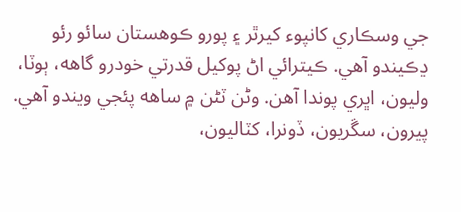جي وسڪاري کانپوء کيرٿر ۽ پورو ڪوهستان سائو رئو ڍڪيندو آهي. ڪيترائي اڻ پوکيل قدرتي خودرو گاهه، ٻوٽا، وليون، اڀري پوندا آهن. وڻن ٽڻن ۾ ساهه پئجي ويندو آهي. پيرون، سڱريون، ڏونرا، کٽاليون،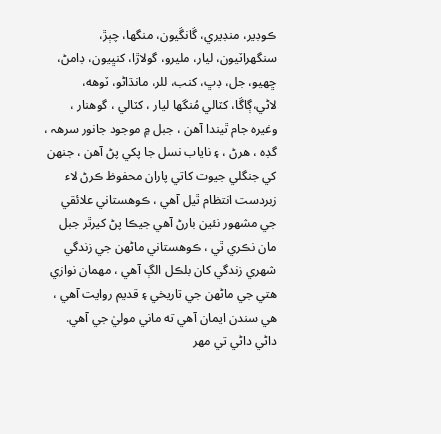ڪوڊير، منڊيري، ڱانڱيون، منگها، چٻڙ، سنگهراٽيون، ليار، مليرو، گولاڙا، کنڀيون، ڊامڻ، ڇهيو، جل، ڊڀ، کنب، للر، مانڌاڻو، ٽوهه، لاڻي،ڳاڱا، کٽالي مُنگھا ليار ، کٽالي ، گوهنار ، وغيره جام ٿيندا آهن ، جبل ۾ موجود جانور سرهہ ، گڊه ، هرڻ ، ۽ ناياب نسل جا پکي پڻ آهن ، جنهن کي جنگلي جيوت کاتي پاران محفوظ ڪرڻ لاء زبردست انتظام ٿيل آهي ، ڪوهستاني علائقي جي مشهور نئين بارڻ آهي جيڪا پڻ کيرٿر جبل مان نڪري ٿي ، ڪوهستاني ماڻهن جي زندگي شهري زندگي کان بلڪل الڳ آهي ، مهمان نوازي هتي جي ماڻهن جي تاريخي ۽ قديم روايت آهي ، هي سندن ايمان آهي ته ماني موليٰ جي آهي. داڻي داڻي تي مهر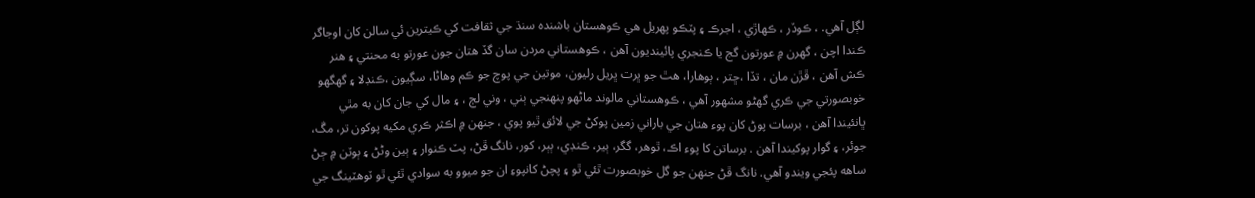لڳل آهي. ، ڪوڏر ، ڪهاڙي ، اجرڪ ۽ پٽڪو پهريل هي ڪوهستان باشنده سنڌ جي ثقافت کي ڪيترين ئي سالن کان اوجاگر ڪندا اچن ، گهرن ۾ عورتون گج يا ڪنجري پائينديون آهن ، ڪوهستاني مردن سان گڏ هتان جون عورتو به محنتي ۽ هنر ڪش آهن ، ڦڙن مان ، تڏا ،ڇتر ، ٻوهارا، هٿ جو ڀرت ڀريل رليون، موتين جي پوچ جو ڪم وهاڻا، سڳيون ،ڪنڊلا ۽ گهگهو خوبصورتي جي ڪري گهڻو مشهور آهي ، ڪوهستاني مالوند ماڻهو پنهنجي ٻني ، وني لڄ ، ۽ مال کي جان کان به مٿي ڀانئيندا آهن ، برسات پوڻ کان پوء هتان جي باراني زمين پوکڻ جي لائق ٿيو پوي ، جنهن ۾ اڪثر ڪري مکيه پوکون تر، مڱ، جوئر، ۽ گوار پوکيندا آهن . برساتن کا پوء اڪ، ٿوهر، گگر، ٻير، ڪنڊي، ٻٻر، کور، نانگ ڦڻ، پٽ ڪنوار ۽ ٻين وڻڻ ۽ ٻوٽن ۾ ڄڻ ساهه پئجي ويندو آهي. نانگ ڦڻ جنهن جو گل خوبصورت ٿئي ٿو ۽ پچڻ کانپوءِ ان جو ميوو به سوادي ٿئي ٿو ٽوهٽينگ جي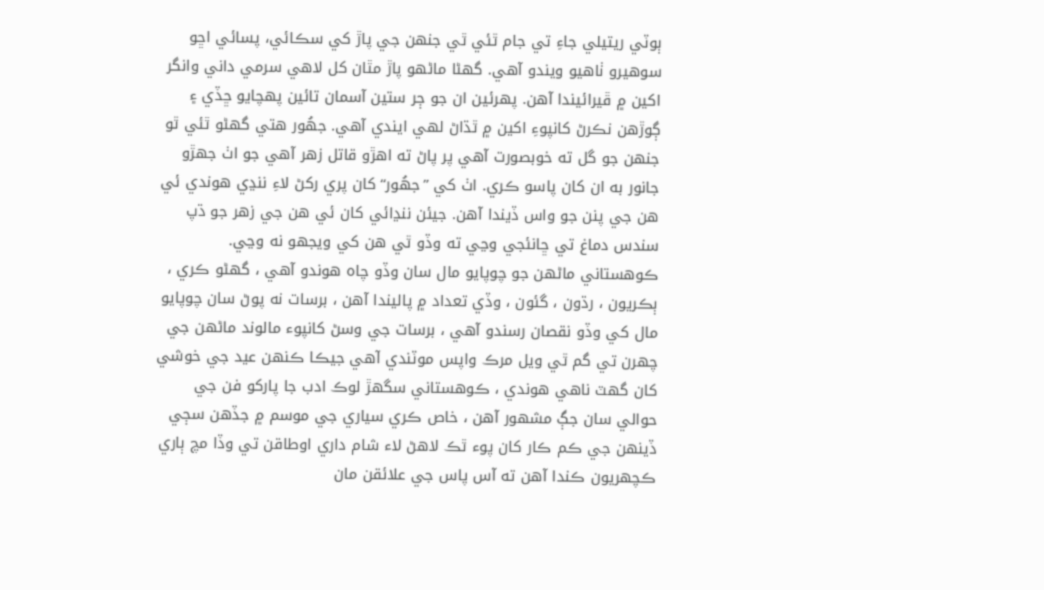ٻوٽي ريتيلي جاءِ تي جام ٿئي ٿي جنهن جي پاڙ کي سڪائي، پسائي اڇو سوهيرو ٺاهيو ويندو آهي. گهڻا ماڻهو پاڙ مٿان کل لاهي سرمي داني وانگر اکين ۾ ڦيرائيندا آهن. پهرئين ان جو ڄر ستين آسمان تائين پهچايو ڇڏي ۽ ڳوڙهن نڪرڻ کانپوءِ اکين ۾ ٿڌاڻ لهي ايندي آهي. جهُور هتي گهڻو ٿئي ٿو جنهن جو گل ته خوبصورت آهي پر پاڻ ته اهڙو قاتل زهر آهي جو اٺ جهڙو جانور به ان کان پاسو ڪري. اٺ کي ”جهُور“ کان پري رکڻ لاءِ ننڍي هوندي ئي هن جي پنن جو واس ڏيندا آهن. جيئن ننڍائي کان ئي هن جي زهر جو ڌپ سندس دماغ تي ڇانئجي وڃي ته وڏو ٿي هن کي ويجهو نه وڃي. ڪوهستاني ماڻهن جو چوپايو مال سان وڏو چاه هوندو آهي ، گهڻو ڪري ، ٻڪريون ، رڌون ، گئون ، وڏي تعداد ۾ پاليندا آهن ، برسات نه پوڻ سان چوپايو مال کي وڏو نقصان رسندو آهي ، برسات جي وسڻ کانپوء مالوند ماڻهن جي چهرن تي گم ٿي ويل مرڪ واپس موٽندي آهي جيڪا ڪنهن عيد جي خوشي کان گهٽ ناهي هوندي ، ڪوهستاني سگهڙ لوڪ ادب جا پارکو فن جي حوالي سان جڳ مشهور آهن ، خاص ڪري سياري جي موسم ۾ جڏهن سڄي ڏينهن جي ڪم ڪار کان پوء ٿڪ لاهڻ لاء شام داري اوطاقن تي وڏا مچ ٻاري ڪچهريون ڪندا آهن ته آس پاس جي علائقن مان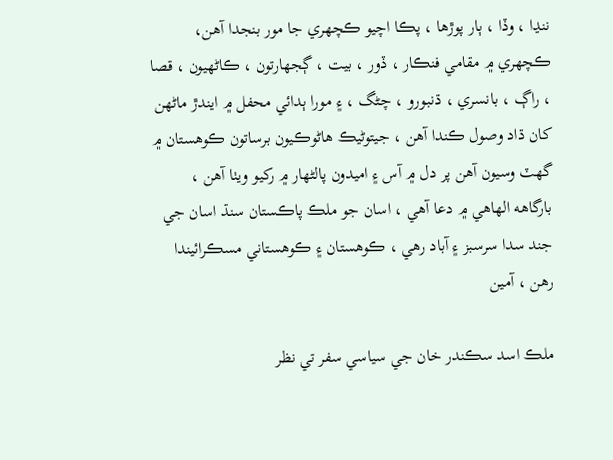ننڍا ، وڏا ، ٻار پوڙها ، پڪا اچيو ڪچهري جا مور بنجدا آهن، ڪچهري ۾ مقامي فنڪار ، ڏور ، بيت ، ڳجهارتون ، ڪاڻهيون ، قصا ، راڳ ، بانسري ، ڌنبورو ، چڻگ ، ۽ مورا ٻدائي محفل ۾ ايندڙ ماڻهن کان ڌاد وصول ڪندا آهن ، جيتوڻيڪ هاڻوڪيون برساتون ڪوهستان ۾ گهٽ وسيون آهن پر دل ۾ آس ۽ اميدون پالڻهار ۾ رکيو ويٺا آهن ، بارگاهه الهاهي ۾ دعا آهي ، اسان جو ملڪ پاڪستان سنڌ اسان جي جند سدا سرسبز ۽ آباد رهي ، ڪوهستان ۽ ڪوهستاني مسڪرائيندا رهن ، آمين

ملڪ اسد سڪندر خان جي سياسي سفر تي نظر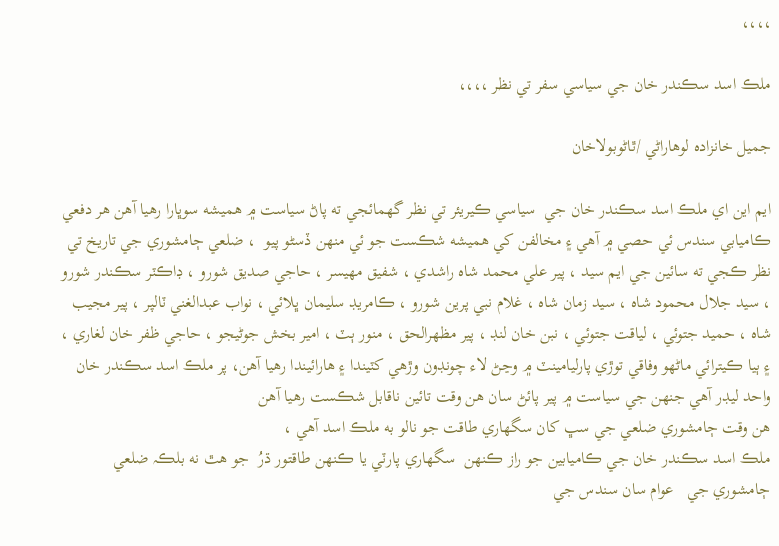،،،،

ملڪ اسد سڪندر خان جي سياسي سفر تي نظر ،،،،

جميل خانزاده لوهاراڻي /ٿاڻوبولاخان

ايم اين اي ملڪ اسد سڪندر خان جي  سياسي ڪيريئر تي نظر گهمائجي ته پاڻ سياست ۾ هميشه سوڀارا رهيا آهن هر دفعي ڪاميابي سندس ئي حصي ۾ آهي ۽ مخالفن کي هميشه شڪست جو ئي منهن ڏسڻو پيو  ، ضلعي ڄامشوري جي تاريخ تي نظر ڪجي ته سائين جي ايم سيد ، پير علي محمد شاه راشدي ، شفيق مهيسر ، حاجي صديق شورو ، ڊاڪٽر سڪندر شورو ، سيد جلال محمود شاه ، سيد زمان شاه ، غلام نبي پرين شورو ، ڪامريڊ سليمان ڀلائي ، نواب عبدالغني ٽالپر ، پير مجيب شاه ، حميد جتوئي ، لياقت جتوئي ، نبن خان لنڊ ، پير مظهرالحق ، منور ٻٽ ، امير بخش جوڻيجو ، حاجي ظفر خان لغاري ، ۽ ٻيا ڪيترائي ماڻهو وفاقي توڙي پارليامينٽ ۾ وڃڻ لاء چونڊون وڙهي کٽيندا ۽ هارائيندا رهيا آهن، پر ملڪ اسد سڪندر خان واحد ليڊر آهي جنهن جي سياست ۾ پير پائڻ سان هن وقت تائين ناقابل شڪست رهيا آهن
هن وقت ڄامشوري ضلعي جي سڀ کان سگهاري طاقت جو نالو به ملڪ اسد آهي ،
ملڪ اسد سڪندر خان جي ڪاميابين جو راز ڪنهن  سگهاري پارٽي يا ڪنهن طاقتور ڌرُ  جو هٿ نه بلڪہ ضلعي ڄامشوري جي   عوام سان سندس جي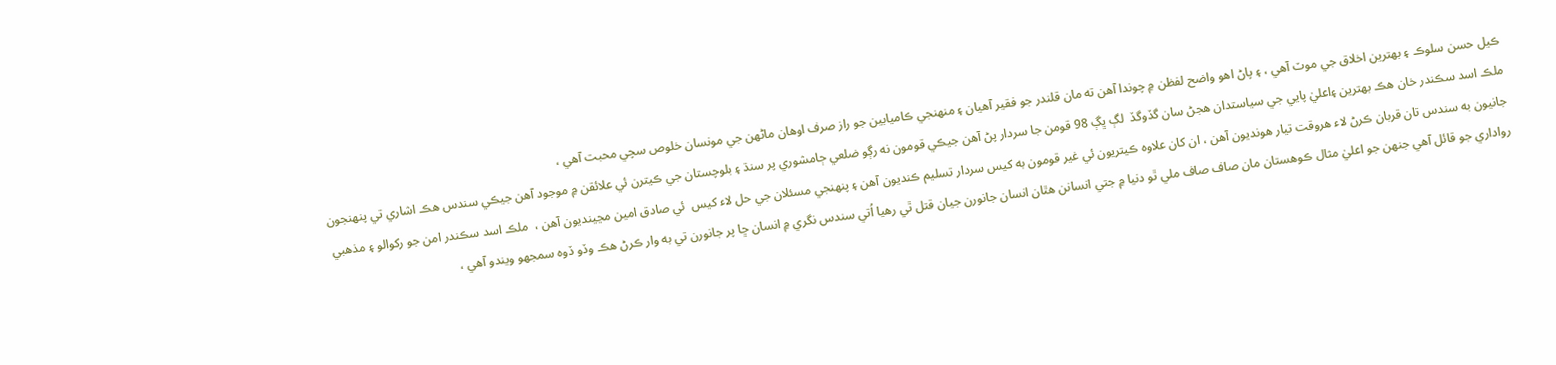ڪيل حسن سلوڪ ۽ بهترين اخلاق جي موٽ آهي ، ۽ پاڻ اهو واضح لفظن ۾ چوندا آهن ته مان قلندر جو فقير آهيان ۽ منهنجي ڪاميابين جو راز صرف اوهان ماڻهن جي مونسان خلوص سچي محبت آهي ،
ملڪ اسد سڪندر خان هڪ بهترين ۽اعليٰ پايي جي سياستدان هجڻ سان گڏوگڏ  لڳ ڀڳ 98 قومن جا سردار پڻ آهن جيڪي قومون نه رڳو ضلعي ڄامشوري پر سنڌ ۽ بلوچستان جي ڪيترن ئي علائقن ۾ موجود آهن جيڪي سندس هڪ اشاري تي پنهنجون جانيون به سندس تان قربان ڪرڻ لاء هروقت تيار هونديون آهن ، ان کان علاوه ڪيتريون ئي غير قومون به کيس سردار تسليم ڪنديون آهن ۽ پنهنجي مسئلان جي حل لاء کيس  ئي صادق امين مڃينديون آهن ،  ملڪ اسد سڪندر امن جو رکوالو ۽ مذهبي رواداري جو قائل آهي جنهن جو اعليٰ مثال ڪوهستان مان صاف صاف ملي ٿو دنيا ۾ جتي انسانن هٿان انسان جانورن جيان قتل ٿي رهيا اُتي سندس نگري ۾ انسان ڇا پر جانورن تي به وار ڪرڻ هڪ وڏو ڏوه سمجهو ويندو آهي ،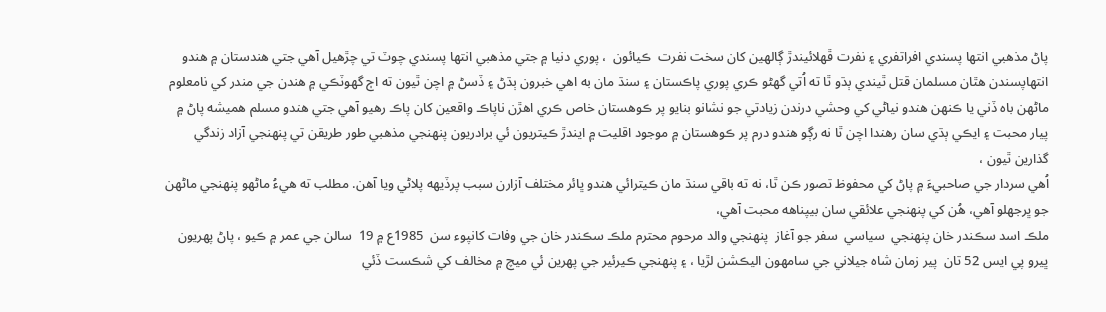پاڻ مذهبي انتها پسندي افراتفري ۽ نفرت ڦهلائيندڙ ڳالهين کان سخت نفرت  ڪيائون  ، پوري دنيا ۾ جتي مذهبي انتها پسندي چوٽ تي چڙهيل آهي جتي هندستان ۾ هندو انتهاپسندن هٿان مسلمان قتل ٿيندي ٻڌو ٿا ته اُتي گهڻو ڪري پوري پاڪستان ۽ سنڌ مان به اهي خبرون ٻڌڻ ۽ ڏسڻ ۾ اچن ٿيون ته اڄ گهوٽڪي ۾ هندن جي مندر کي نامعلوم ماڻهن باه ڏني يا ڪنهن هندو نياڻي کي وحشي درندن زيادتي جو نشانو بنايو پر ڪوهستان خاص ڪري اهڙن ناپاڪ واقعين کان پاڪ رهيو آهي جتي هندو مسلم هميشه پاڻ ۾ پيار محبت ۽ ايڪي ٻڌي سان رهندا اچن ٿا نه رڳو هندو درم پر ڪوهستان ۾ موجود اقليت ۾ ايندڙ ڪيتريون ئي برادريون پنهنجي مذهبي طور طريقن تي پنهنجي آزاد زندگي گذارين ٿيون ،
اُهي سردار جي صاحبيءَ ۾ پاڻ کي محفوظ تصور ڪن ٿا، نه ته باقي سنڌ مان ڪيترائي هندو ڀائر مختلف آزارن سبب پرڏيهه پلاڻي ويا آهن. مطلب ته هيءُ ماڻهو پنهنجي ماڻهن جو ڀرجهلو آهي، هُن کي پنهنجي علائقي سان بيپناهه محبت آهي،
ملڪ اسد سڪندر خان پنهنجي  سياسي  سفر جو آغاز  پنهنجي والد مرحوم محترم ملڪ سڪندر خان جي وفات کانپوء سن  1985ع ۾ 19  سالن جي عمر ۾ ڪيو ، پاڻ پهريون ڀيرو پي ايس 52 تان  پير زمان شاه جيلاني جي سامهون اليڪشن لڙيا ، ۽ پنهنجي ڪيرئير جي پهرين ئي ميچ ۾ مخالف کي شڪست ڏئي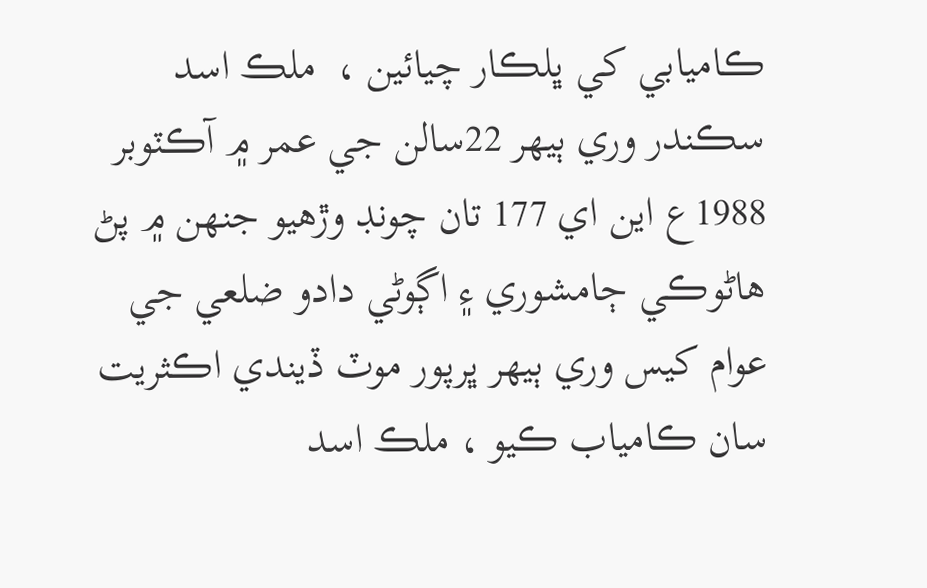ڪاميابي کي ڀلڪار چيائين ،  ملڪ اسد سڪندر وري ٻيهر 22سالن جي عمر ۾ آڪٽوبر 1988ع اين اي 177 تان چونڊ وڙهيو جنهن ۾ پڻ  هاڻوڪي ڄامشوري ۽ اڳوڻي دادو ضلعي جي عوام کيس وري ٻيهر ڀرپور موٽ ڏيندي اڪثريت سان ڪامياب ڪيو ، ملڪ اسد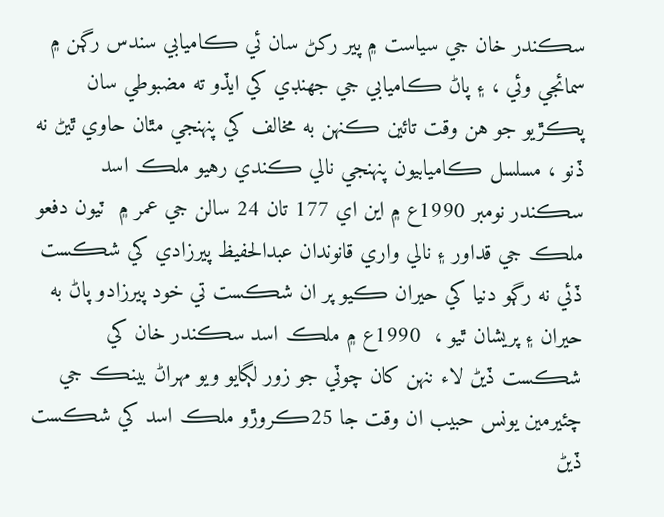سڪندر خان جي سياست ۾ پير رکڻ سان ئي ڪاميابي سندس رڳن ۾ سمائجي وئي ، ۽ پاڻ ڪاميابي جي جهنڊي کي ايڏو ته مضبوطي سان پڪڙيو جو هن وقت تائين ڪنهن به مخالف کي پنهنجي مٿان حاوي ٿيڻ نه ڏنو ، مسلسل ڪاميابيون پنهنجي نالي ڪندي رهيو ملڪ اسد سڪندر نومبر 1990ع ۾ اين اي 177 تان 24 سالن جي عمر ۾  ٽيون دفعو ملڪ جي قداور ۽ نالي واري قانوندان عبدالحفيظ پيرزادي کي شڪست ڏئي نه رڳو دنيا کي حيران ڪيو پر ان شڪست تي خود پيرزادو پاڻ به حيران ۽ پريشان ٿيو ،  1990ع ۾ ملڪ اسد سڪندر خان کي شڪست ڏيڻ لاء ننهن کان چوٽي جو زور لڳايو ويو مهراڻ بينڪ جي چئيرمين يونس حبيب ان وقت جا 25ڪروڙو ملڪ اسد کي شڪست ڏيڻ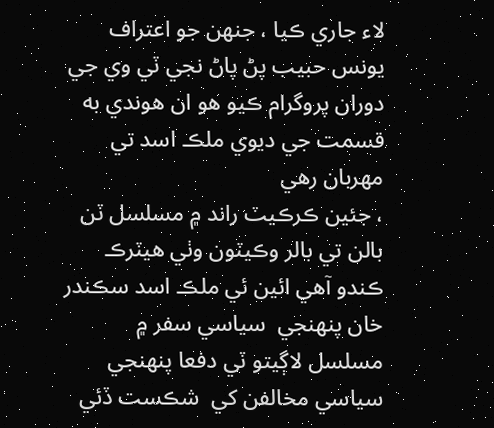لاء جاري ڪيا ، جنهن جو اعتراف يونس حبيب پڻ پاڻ نجي ٽي وي جي دوران پروگرام ڪيو هو ان هوندي به قسمت جي ديوي ملڪ اسد تي مهربان رهي
، جئين ڪرڪيٽ راند ۾ مسلسل ٽن بالن تي بالر وڪيٽون وٺي هيٽرڪ ڪندو آهي ائين ئي ملڪ اسد سڪندر خان پنهنجي  سياسي سفر ۾ مسلسل لاڳيتو ٽي دفعا پنهنجي سياسي مخالفن کي  شڪست ڏئي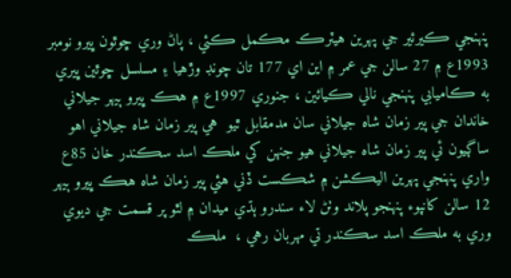پنهنجي ڪيرئير جي پهرين هيٽرڪ مڪمل ڪئي ، پاڻ وري ڇوٿون ڀيرو نومبر 1993ع ۾ 27 سالن جي عمر ۾ اين اي 177 تان چونڊ وڙهيا ۽ مسلسل ڇوٿين ڀيري به ڪاميابي پنهنجي نالي ڪيائين ، جنوري 1997ع ۾ هڪ ڀيرو ٻيهر جيلاني خاندان جي پير زمان شاه جيلاني سان مدمقابل ٿيو  هي پير زمان شاه جيلاني اهو ساڳيون ئي پير زمان شاه جيلاني هيو جنهن کي ملڪ اسد سڪندر خان 85ع واري پنهنجي پهرين اليڪشن ۾ شڪست ڏني هئي پير زمان شاه هڪ ڀيرو ٻيهر 12 سالن کانپوء پنهنجو پلاند وٺڻ لاء سندرو ٻڌي ميدان ۾ لٿو پر قسمت جي ديوي وري به ملڪ اسد سڪندر تي مهربان رهي ،  ملڪ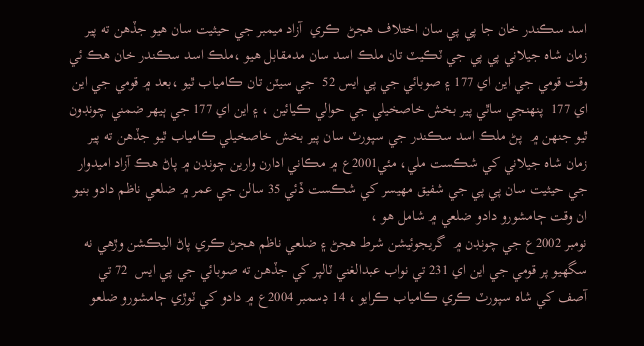اسد سڪندر خان جا پي پي سان اختلاف هجڻ  ڪري  آزاد ميمبر جي حيثيت سان هيو جڏهن ته پير زمان شاه جيلاني پي پي جي ٽڪيٽ تان ملڪ اسد سان مدمقابل هيو ،ملڪ اسد سڪندر خان هڪ ئي وقت قومي جي اين اي 177 ۽ صوبائي جي پي ايس 52  جي سيٽن تان ڪامياب ٿيو ،بعد ۾ قومي جي اين اي 177  پنهنجي ساٿي پير بخش خاصخيلي جي حوالي ڪيائين ، ۽ اين اي 177 جي ٻيهر ضمني چونڊون ٿيو جنهن ۾  پڻ ملڪ اسد سڪندر جي سپورٽ سان پير بخش خاصخيلي ڪامياب ٿيو جڏهن ته پير زمان شاه جيلاني کي شڪست ملي، مئي2001ع ۾ مڪاني ادارن وارين چونڊن ۾ پاڻ هڪ آزاد اميدوار جي حيثيت سان پي پي جي شفيق مهيسر کي شڪست ڏئي 35 سالن جي عمر ۾ ضلعي ناظم دادو بنيو
ان وقت ڄامشورو دادو ضلعي ۾ شامل هو ،
نومبر 2002ع جي چونڊن ۾  گريجوئيشن شرط هجڻ ۽ ضلعي ناظم هجڻ ڪري پاڻ اليڪشن وڙهي نه سگهيو پر قومي جي اين اي 231 تي نواب عبدالغني ٽالپر کي جڏهن ته صوبائي جي پي ايس  72 تي آصف کي شاه سپورٽ ڪري ڪامياب ڪرايو ، 14 ڊسمبر 2004ع ۾ دادو کي ٽوڙي ڄامشورو ضلعو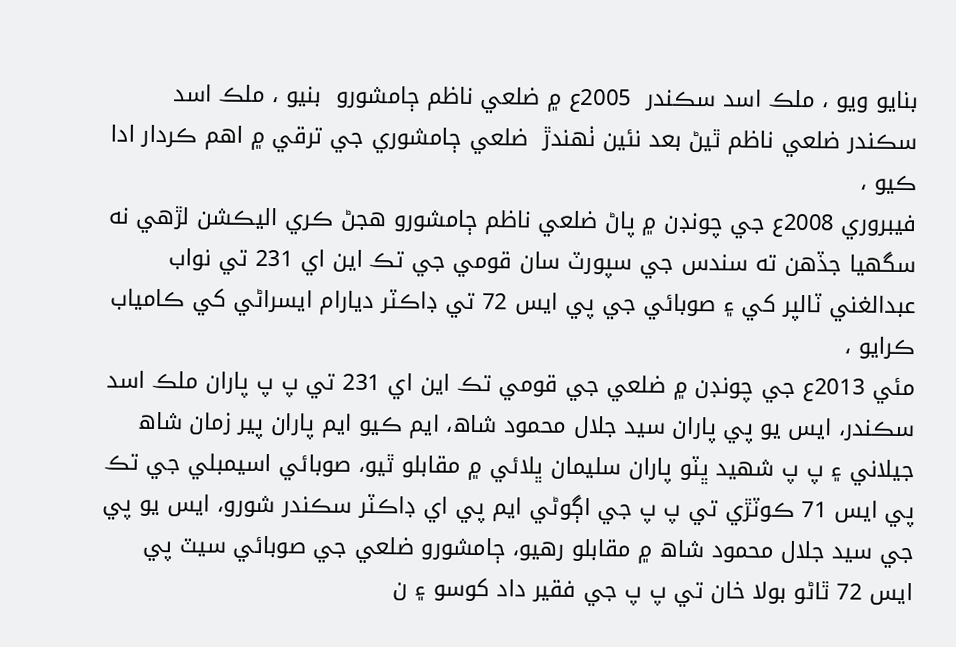بنايو ويو ، ملڪ اسد سڪندر  2005ع ۾ ضلعي ناظم ڄامشورو  بنيو ، ملڪ اسد سڪندر ضلعي ناظم ٿيڻ بعد نئين ٺهندڙ  ضلعي ڄامشوري جي ترقي ۾ اهم ڪردار ادا ڪيو ،
فيبروري 2008ع جي چونڊن ۾ پاڻ ضلعي ناظم ڄامشورو هجڻ ڪري اليڪشن لڙهي نه سگهيا جڏهن ته سندس جي سپورٽ سان قومي جي تڪ اين اي 231 تي نواب عبدالغني ٽالپر کي ۽ صوبائي جي پي ايس 72 تي ڊاڪٽر ديارام ايسراڻي کي ڪامياب ڪرايو ،
مئي 2013ع جي چونڊن ۾ ضلعي جي قومي تڪ اين اي 231 تي پ پ پاران ملڪ اسد سڪندر، ايس يو پي پاران سيد جلال محمود شاھ، ايم ڪيو ايم پاران پير زمان شاھ جيلاني ۽ پ پ شهيد ڀٽو پاران سليمان ڀلائي ۾ مقابلو ٿيو، صوبائي اسيمبلي جي تڪ پي ايس 71 ڪوٽڙي تي پ پ جي اڳوڻي ايم پي اي ڊاڪٽر سڪندر شورو، ايس يو پي جي سيد جلال محمود شاھ ۾ مقابلو رهيو، ڄامشورو ضلعي جي صوبائي سيٽ پي ايس 72 ٿاڻو بولا خان تي پ پ جي فقير داد کوسو ۽ ن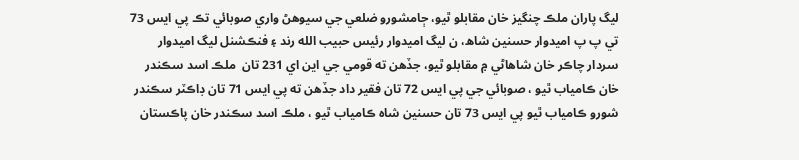ليگ پاران ملڪ چنگيز خان مقابلو ٿيو، ڄامشورو ضلعي جي سيوهڻ واري صوبائي تڪ پي ايس 73 تي پ پ اميدوار حسنين شاھ، ن ليگ اميدوار رئيس حبيب الله رند ۽ فنڪشنل ليگ اميدوار سردار چاڪر خان شاهاڻي ۾ مقابلو ٿيو، جڏهن ته قومي جي اين اي 231 تان  ملڪ اسد سڪندر خان ڪامياب ٿيو ، صوبائي جي پي ايس 72 تان فقير داد جڏهن ته پي ايس 71 تان ڊاڪٽر سڪندر شورو ڪامياب ٿيو پي ايس 73 تان حسنين شاه ڪامياب ٿيو ، ملڪ اسد سڪندر خان پاڪستان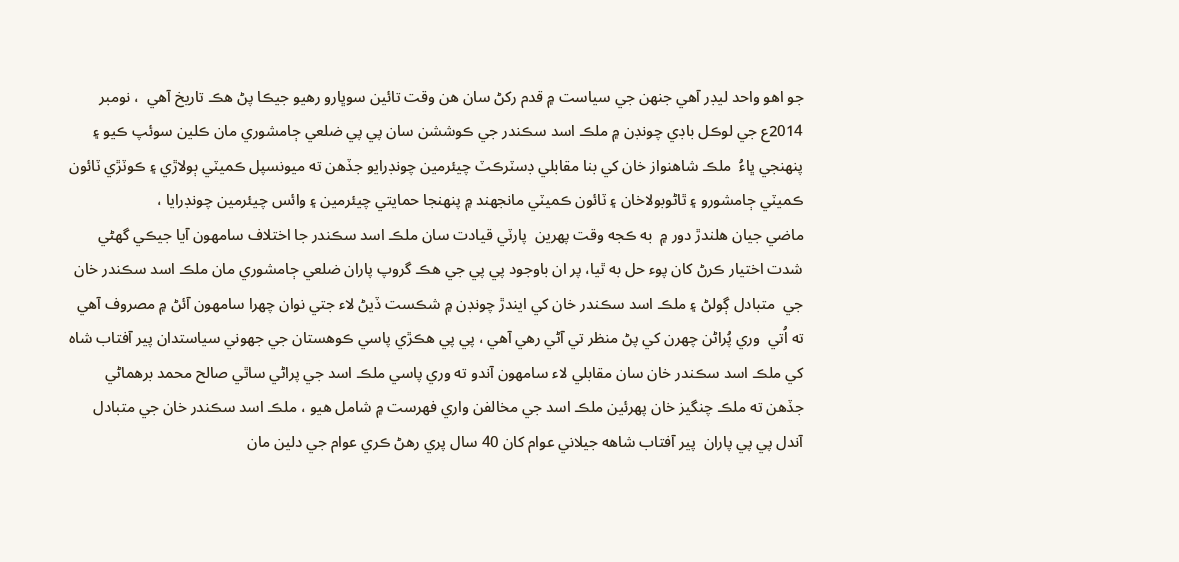جو اهو واحد ليڊر آهي جنهن جي سياست ۾ قدم رکڻ سان هن وقت تائين سوڀارو رهيو جيڪا پڻ هڪ تاريخ آهي  ، نومبر 2014ع جي لوڪل باڊي چونڊن ۾ ملڪ اسد سڪندر جي ڪوششن سان پي پي ضلعي ڄامشوري مان ڪلين سوئپ ڪيو ۽ پنهنجي ڀاءُ  ملڪ شاهنواز خان کي بنا مقابلي ڊسٽرڪٽ چيئرمين چونڊرايو جڏهن ته ميونسپل ڪميٽي ٻولاڙي ۽ ڪوٽڙي ٽائون ڪميٽي ڄامشورو ۽ ٿاڻوبولاخان ۽ ٽائون ڪميٽي مانجهند ۾ پنهنجا حمايتي چيئرمين ۽ وائس چيئرمين چونڊرايا ،
ماضي جيان هلندڙ دور ۾  به ڪجه وقت پهرين  پارٽي قيادت سان ملڪ اسد سڪندر جا اختلاف سامهون آيا جيڪي گهڻي شدت اختيار ڪرڻ کان پوء حل به ٿيا، پر ان باوجود پي پي جي هڪ گروپ پاران ضلعي ڄامشوري مان ملڪ اسد سڪندر خان جي  متبادل ڳولڻ ۽ ملڪ اسد سڪندر خان کي ايندڙ چونڊن ۾ شڪست ڏيڻ لاء جتي نوان چهرا سامهون آئڻ ۾ مصروف آهي ته اُتي  وري پُراڻن چهرن کي پڻ منظر تي آڻي رهي آهي ، پي پي هڪڙي پاسي ڪوهستان جي جهوني سياستدان پير آفتاب شاه کي ملڪ اسد سڪندر خان سان مقابلي لاء سامهون آندو ته وري پاسي ملڪ اسد جي پراڻي ساٿي صالح محمد برهماڻي جڏهن ته ملڪ چنگيز خان پهرئين ملڪ اسد جي مخالفن واري فهرست ۾ شامل هيو ، ملڪ اسد سڪندر خان جي متبادل آندل پي پي پاران  پير آفتاب شاهه جيلاني عوام کان 40 سال پري رهڻ ڪري عوام جي دلين مان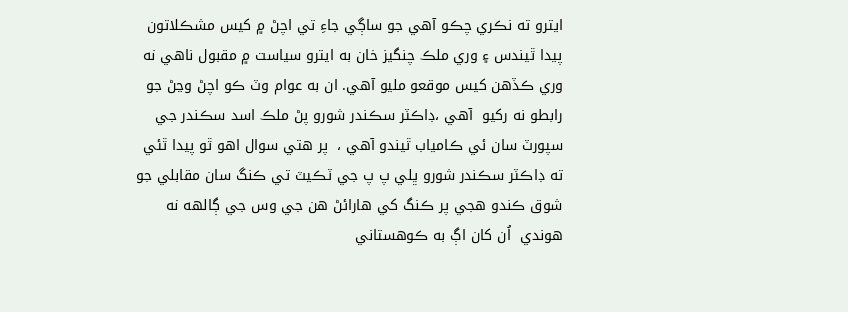ايترو ته نڪري چڪو آهي جو ساڳي جاءِ تي اچڻ ۾ کيس مشڪلاتون پيدا ٿيندس ۽ وري ملڪ چنگيز خان به ايترو سياست ۾ مقبول ناهي نه وري ڪڏهن کيس موقعو مليو آهي. ان به عوام وٽ ڪو اچڻ وڃڻ جو رابطو نه رکيو  آهي ،ڊاڪٽر سڪندر شورو پڻ ملڪ اسد سڪندر جي سپورٽ سان ئي ڪامياب ٿيندو آهي ،  پر هتي سوال اهو ٿو پيدا ٿئي ته ڊاڪٽر سڪندر شورو ڀلي پ پ جي ٽڪيٽ تي ڪنگ سان مقابلي جو شوق ڪندو هجي پر ڪنگ کي هارائڻ هن جي وس جي ڳالهه نه هوندي  اُن کان اڳ به ڪوهستاني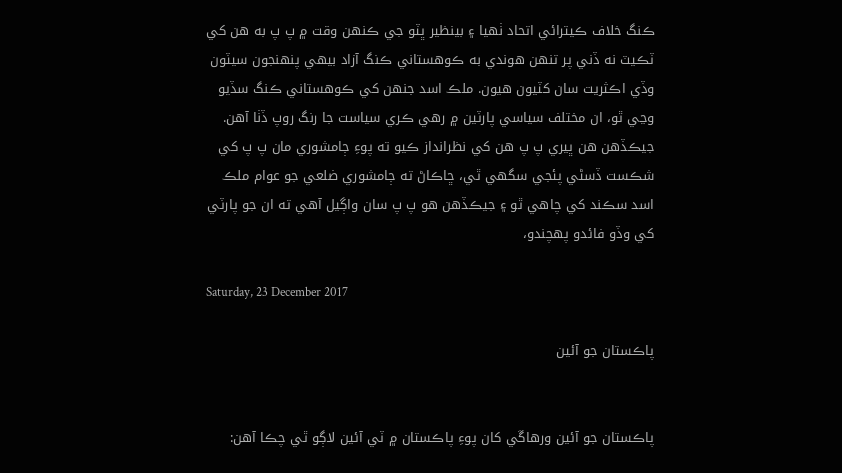ڪنگ خلاف ڪيترائي اتحاد ٺهيا ۽ بينظير ڀٽو جي ڪنهن وقت ۾ پ پ به هن کي ٽڪيٽ نه ڏني پر تنهن هوندي به ڪوهستاني ڪنگ آزاد بيهي پنهنجون سيٽون وڏي اڪثريت سان کٽيون هيون. ملڪ اسد جنهن کي ڪوهستاني ڪنگ سڏيو وڃي ٿو، ان مختلف سياسي پارٽين ۾ رهي ڪري سياست جا رنگ روپ ڏٺا آهن. جيڪڏهن هن ڀيري پ پ هن کي نظرانداز ڪيو ته پوءِ ڄامشوري مان پ پ کي شڪست ڏسڻي پئجي سگهي ٿي، ڇاڪاڻ ته ڄامشوري ضلعي جو عوام ملڪ اسد سڪند کي چاهي ٿو ۽ جيڪڏهن هو پ پ سان واڳيل آهي ته ان جو پارٽي کي وڏو فائدو پهچندو،

Saturday, 23 December 2017

پاڪستان جو آئين


پاڪستان جو آئين ورهاڱي کان پوءِ پاڪستان ۾ ٽي آئين لاڳو ٿي چڪا آهن: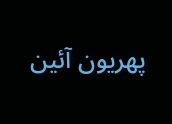پهريون آئين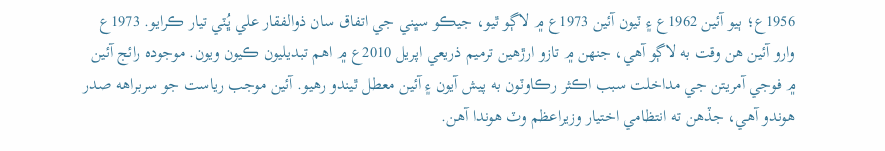1956ع؛ ٻيو آئين 1962ع ۽ ٽيون آئين 1973ع ۾ لاڳو ٿيو، جيڪو سڀني جي اتفاق سان ذوالفقار علي ڀُٽي تيار ڪرايو. 1973ع وارو آئين هن وقت به لاڳو آهي، جنهن ۾ تازو ارڙهين ترميم ذريعي اپريل 2010ع ۾ اهم تبديليون ڪيون ويون. موجوده رائج آئين ۾ فوجي آمريتن جي مداخلت سبب اڪثر رڪاوٽون به پيش آيون ۽ آئين معطل ٿيندو رهيو. آئين موجب رياست جو سربراهه صدر هوندو آهي، جڏهن ته انتظامي اختيار وزيراعظم وٽ هوندا آهن.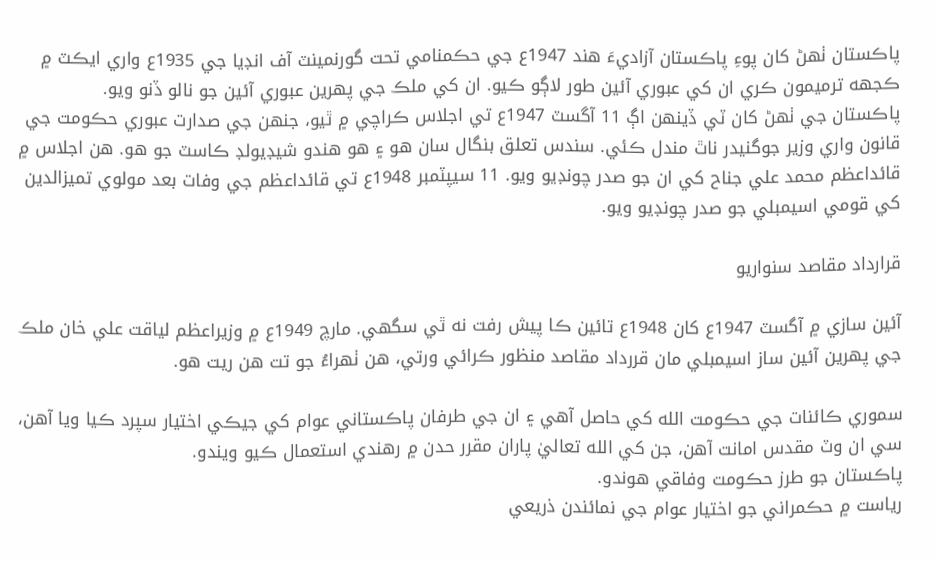پاڪستان ٺهڻ کان پوءِ پاڪستان آزاديءَ هند 1947ع جي حڪمنامي تحت گورنمينٽ آف انڊيا جي 1935ع واري ايڪٽ ۾ ڪجهه ترميمون ڪري ان کي عبوري آئين طور لاڳو ڪيو. ان کي ملڪ جي پهرين عبوري آئين جو نالو ڏنو ويو.
پاڪستان جي ٺهڻ کان ٽي ڏينهن اڳ 11 آگسٽ 1947ع تي اجلاس ڪراچي ۾ ٿيو، جنهن جي صدارت عبوري حڪومت جي قانون واري وزير جوگنيدر ناٿ مندل ڪئي. سندس تعلق بنگال سان هو ۽ هو هندو شيڊيولڊ ڪاسٽ جو هو. هن اجلاس ۾ قائداعظم محمد علي جناح کي ان جو صدر چونڊيو ويو. 11 سيپٽمبر 1948ع تي قائداعظم جي وفات بعد مولوي تميزالدين کي قومي اسيمبلي جو صدر چونڊيو ويو.

قرارداد مقاصد سنواريو

آئين سازي ۾ آگسٽ 1947ع کان 1948ع تائين ڪا پيش رفت نه ٿي سگهي. مارچ 1949ع ۾ وزيراعظم لياقت علي خان ملڪ جي پهرين آئين ساز اسيمبلي مان قررداد مقاصد منظور ڪرائي ورتي، هن ٺهراءُ جو تت هن ريت هو.

سموري ڪائنات جي حڪومت الله کي حاصل آهي ۽ ان جي طرفان پاڪستاني عوام کي جيڪي اختيار سپرد ڪيا ويا آهن، سي ان وٽ مقدس امانت آهن، جن کي الله تعاليٰ پاران مقرر حدن ۾ رهندي استعمال ڪيو ويندو.
پاڪستان جو طرز حڪومت وفاقي هوندو.
رياست ۾ حڪمراني جو اختيار عوام جي نمائندن ذريعي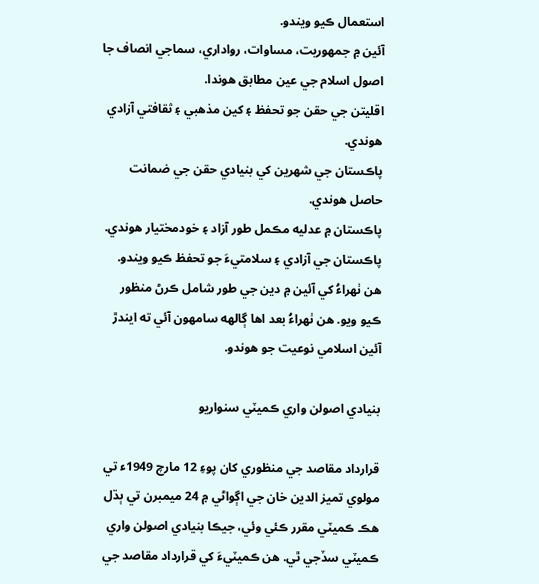استعمال ڪيو ويندو.
آئين ۾ جمهوريت، مساوات، رواداري، سماجي انصاف جا اصول اسلام جي عين مطابق هوندا.
اقليتن جي حقن جو تحفظ ۽ کين مذهبي ۽ ثقافتي آزادي هوندي.
پاڪستان جي شهرين کي بنيادي حقن جي ضمانت حاصل هوندي.
پاڪستان ۾ عدليه مڪمل طور آزاد ۽ خودمختيار هوندي.
پاڪستان جي آزادي ۽ سلامتيءَ جو تحفظ ڪيو ويندو.
هن ٺهراءُ کي آئين ۾ دين جي طور شامل ڪرڻ منظور ڪيو ويو. هن ٺهراءُ بعد اها ڳالهه سامهون آئي ته ايندڙ آئين اسلامي نوعيت جو هوندو.

بنيادي اصولن واري ڪميٽي سنواريو

قرارداد مقاصد جي منظوري کان پوءِ 12 مارچ 1949ء تي مولوي تميز الدين خان جي اڳواڻي ۾ 24 ميمبرن تي ٻڌل هڪ ڪميٽي مقرر ڪئي وئي، جيڪا بنيادي اصولن واري ڪميٽي سڏجي ٿي. هن ڪميٽيءَ کي قرارداد مقاصد جي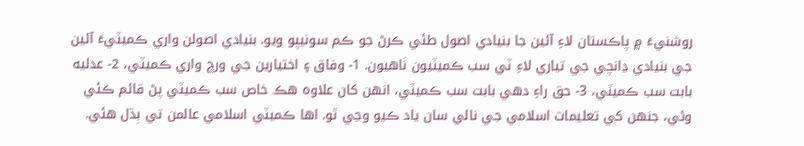روشنيءَ ۾ پاڪستان لاءِ آئين جا بنيادي اصول طئي ڪرڻ جو ڪم سونيپو ويو. بنيادي اصولن واري ڪميٽيءَ آئين جي بنيادي ڍانچي جي تياري لاءِ ٽي سب ڪميٽيون ٺاهيون. 1- وفاق ۽ اختيارين جي ورڇ واري ڪميٽي، 2- عدليه بابت سب ڪميٽي، 3- حق راءِ دهي بابت سب ڪميٽي، انهن کان علاوه هڪ خاص سب ڪميٽي پڻ قائم ڪئي وئي، جنهن کي تعليمات اسلامي جي نالي سان ياد ڪيو وڃي ٿو. اها ڪميٽي اسلامي عالمن تي ٻڌل هئي.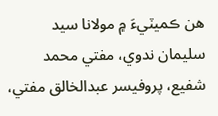هن ڪميٽيءَ ۾ مولانا سيد سليمان ندوي، مفتي محمد شفيع، پروفيسر عبدالخالق مفتي،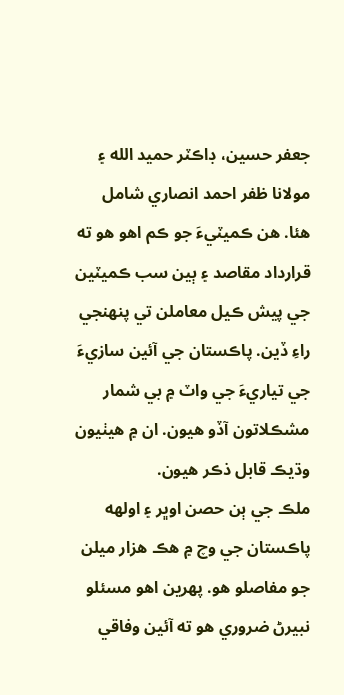جعفر حسين، ڊاڪٽر حميد الله ۽ مولانا ظفر احمد انصاري شامل هئا. هن ڪميٽيءَ جو ڪم اهو هو ته قرارداد مقاصد ۽ ٻين سب ڪميٽين جي پيش ڪيل معاملن تي پنهنجي راءِ ڏين. پاڪستان جي آئين سازيءَ جي تياريءَ جي واٽ ۾ بي شمار مشڪلاتون آڏو هيون. ان ۾ هيٺيون وڌيڪ قابل ذڪر هيون.
ملڪ جي ٻن حصن اوڀر ۽ اولهه پاڪستان جي وچ ۾ هڪ هزار ميلن جو مفاصلو هو. پهرين اهو مسئلو نبيرڻ ضروري هو ته آئين وفاقي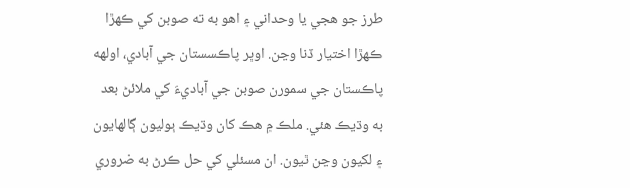طرز جو هجي يا وحداني ۽ اهو به ته صوبن کي ڪهڙا ڪهڙا اختيار ڏنا وڃن. اوڀر پاڪسستان جي آبادي، اولهه پاڪستان جي سمورن صوبن جي آباديءَ کي ملائڻ بعد به وڌيڪ هئي. ملڪ ۾ هڪ کان وڌيڪ ٻوليون ڳالهايون ۽ لکيون وڃن ٿيون. ان مسئلي کي حل ڪرڻ به ضروري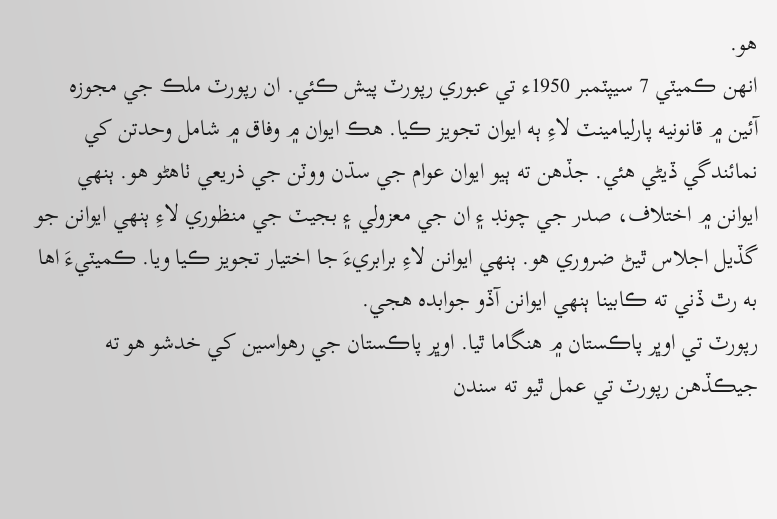هو.
انهن ڪميٽي 7 سيپٽمبر 1950ء تي عبوري رپورٽ پيش ڪئي. ان رپورٽ ملڪ جي مجوزه آئين ۾ قانونيه پارليامينٽ لاءِ ٻه ايوان تجويز ڪيا. هڪ ايوان ۾ وفاق ۾ شامل وحدتن کي نمائندگي ڏيڻي هئي. جڏهن ته ٻيو ايوان عوام جي سڌن ووٽن جي ذريعي ٺاهڻو هو. ٻنهي ايوانن ۾ اختلاف، صدر جي چونڊ ۽ ان جي معزولي ۽ بجيٽ جي منظوري لاءِ ٻنهي ايوانن جو گڏيل اجلاس ٿيڻ ضروري هو. ٻنهي ايوانن لاءِ برابريءَ جا اختيار تجويز ڪيا ويا. ڪميٽيءَ اها به رٿ ڏني ته ڪابينا ٻنهي ايوانن آڏو جوابده هجي.
رپورٽ تي اوڀر پاڪستان ۾ هنگاما ٿيا. اوڀر پاڪستان جي رهواسين کي خدشو هو ته جيڪڏهن رپورٽ تي عمل ٿيو ته سندن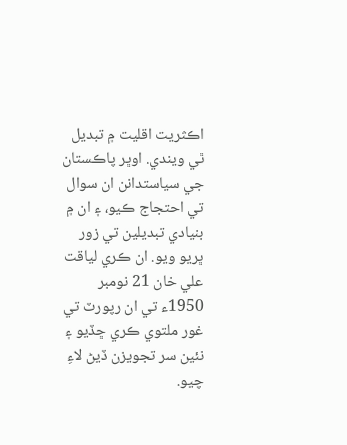اڪثريت اقليت ۾ تبديل ٿي ويندي. اوڀر پاڪستان جي سياستدانن ان سوال تي احتجاج ڪيو، ۽ ان ۾ بنيادي تبديلين تي زور ڀريو ويو. ان ڪري لياقت علي خان 21 نومبر 1950ء تي ان رپورٽ تي غور ملتوي ڪري ڇڏيو ۽ نئين سر تجويزن ڏيڻ لاءِ چيو.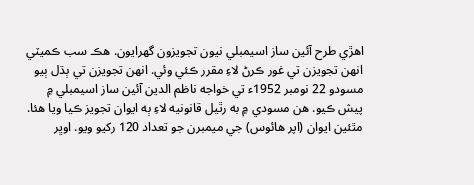اهڙي طرح آئين ساز اسيمبلي نيون تجويزون گهرايون. هڪ سب ڪميٽي انهن تجويزن تي غور ڪرڻ لاءِ مقرر ڪئي وئي. انهن تجويزن تي ٻڌل ٻيو مسودو 22 نومبر 1952ء تي خواجه ناظم الدين آئين ساز اسيمبلي ۾ پيش ڪيو. هن مسودي ۾ به رٿيل قانونيه لاءِ ٻه ايوان تجويز ڪيا ويا هئا. مٿئين ايوان (اپر هائوس) جي ميمبرن جو تعداد 120 رکيو ويو. اوڀر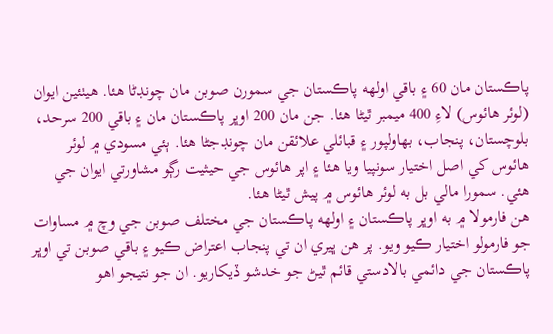پاڪستان مان 60 ۽ باقي اولهه پاڪستان جي سمورن صوبن مان چونڊڻا هئا. هيٺئين ايوان (لوئر هائوس) لاءِ 400 ميمبر ٿيڻا هئا. جن مان 200 اوڀر پاڪستان مان ۽ باقي 200 سرحد، بلوچستان، پنجاب، بهاولپور ۽ قبائلي علائقن مان چونڊجڻا هئا. ٻئي مسودي ۾ لوئر هائوس کي اصل اختيار سونپيا ويا هئا ۽ اپر هائوس جي حيثيت رڳو مشاورتي ايوان جي هئي. سمورا مالي بل به لوئر هائوس ۾ پيش ٿيڻا هئا.
هن فارمولا ۾ به اوڀر پاڪستان ۽ اولهه پاڪستان جي مختلف صوبن جي وچ ۾ مساوات جو فارمولو اختيار ڪيو ويو. پر هن ڀيري ان تي پنجاب اعتراض ڪيو ۽ باقي صوبن تي اوڀر پاڪستان جي دائمي بالادستي قائم ٿيڻ جو خدشو ڏيکاريو. ان جو نتيجو اهو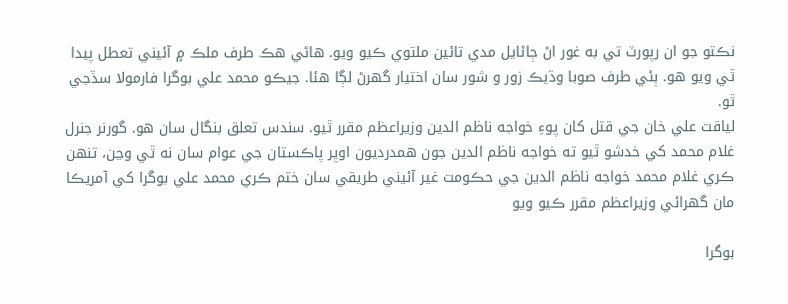نڪتو جو ان رپورٽ تي به غور اڻ ڄاڻايل مدي تائين ملتوي ڪيو ويو. هاڻي هڪ طرف ملڪ ۾ آئيني تعطل پيدا ٿي ويو هو. ٻئي طرف صوبا وڌيڪ زور و شور سان اختيار گهرڻ لڳا هئا. جيڪو محمد علي بوگرا فارمولا سڏجي ٿو.
لياقت علي خان جي قتل کان پوءِ خواجه ناظم الدين وزيراعظم مقرر ٿيو. سندس تعلق بنگال سان هو. گورنر جنرل غلام محمد کي خدشو ٿيو ته خواجه ناظم الدين جون همدرديون اوڀر پاڪستان جي عوام سان نه ٿي وڃن، تنهن ڪري غلام محمد خواجه ناظم الدين جي حڪومت غير آئيني طريقي سان ختم ڪري محمد علي بوگرا کي آمريڪا مان گهرائي وزيراعظم مقرر ڪيو ويو

بوگرا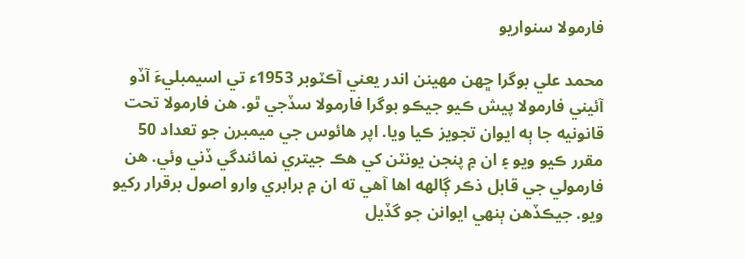فارمولا سنواريو

محمد علي بوگرا ڇهن مهينن اندر يعني آڪٽوبر 1953ء تي اسيمبليءَ آڏو آئيني فارمولا پيش ڪيو جيڪو بوگرا فارمولا سڏجي ٿو. هن فارمولا تحت قانونيه جا ٻه ايوان تجويز ڪيا ويا. اپر هائوس جي ميمبرن جو تعداد 50 مقرر ڪيو ويو ۽ ان ۾ پنجن يونٽن کي هڪ جيتري نمائندگي ڏني وئي. هن فارمولي جي قابل ذڪر ڳالهه اها آهي ته ان ۾ برابري وارو اصول برقرار رکيو ويو. جيڪڏهن ٻنهي ايوانن جو گڏيل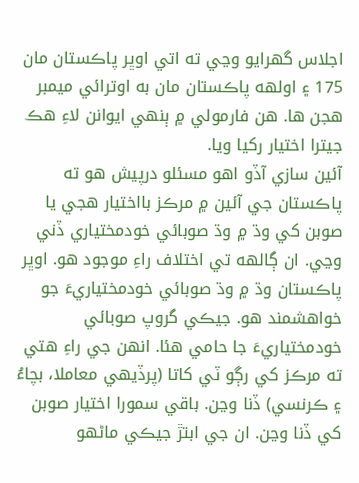اجلاس گهرايو وڃي ته اتي اوڀر پاڪستان مان 175 ۽ اولهه پاڪستان مان به اوترائي ميمبر هجن ها. هن فارمولي ۾ ٻنهي ايوانن لاءِ هڪ جيترا اختيار رکيا ويا.
آئين سازي آڏو اهو مسئلو درپيش هو ته پاڪستان جي آئين ۾ مرڪز بااختيار هجي يا صوبن کي وڌ ۾ وڌ صوبائي خودمختياري ڏني وڃي. ان ڳالهه تي اختلاف راءِ موجود هو. اوڀر پاڪستان وڌ ۾ وڌ صوبائي خودمختياريءَ جو خواهشمند هو. جيڪي گروپ صوبائي خودمختياريءَ جا حامي هئا. انهن جي راءِ هتي ته مرڪز کي رڳو ٽي کاتا (پرڏيهي معاملا، بچاءُ ۽ ڪرنسي) ڏنا وڃن. باقي سمورا اختيار صوبن کي ڏنا وڃن. ان جي ابتڙ جيڪي ماڻهو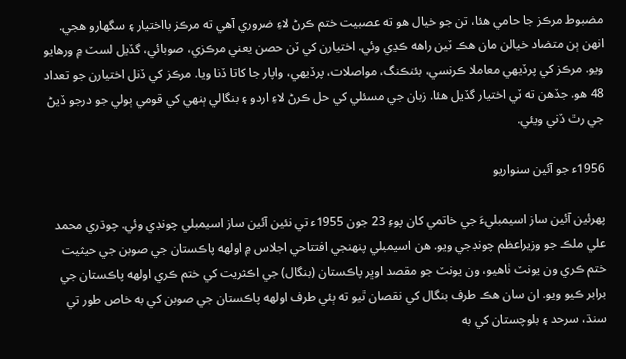مضبوط مرڪز جا حامي هئا، تن جو خيال هو ته عصبيت ختم ڪرڻ لاءِ ضروري آهي ته مرڪز بااختيار ۽ سگهارو هجي. انهن ٻن متضاد خيالن مان هڪ ٽين راهه ڪڍي وئي. اختيارن کي ٽن حصن يعني مرڪزي، صوبائي، گڏيل لسٽ ۾ ورهايو ويو. مرڪز کي پرڏيهي معاملا ڪرنسي، بئنڪنگ، مواصلات، پرڏيهي، واپار جا کاتا ڏنا ويا. مرڪز کي ڏنل اختيارن جو تعداد 48 هو. جڏهن ته ٽي اختيار گڏيل هئا. زبان جي مسئلي کي حل ڪرڻ لاءِ اردو ۽ بنگالي ٻنهي کي قومي ٻولي جو درجو ڏيڻ جي رٿ ڏني ويئي.

1956ء جو آئين سنواريو

پهرئين آئين ساز اسيمبليءَ جي خاتمي کان پوءِ 23 جون 1955ء تي نئين آئين ساز اسيمبلي چونڊي وئي. چوڌري محمد علي ملڪ جو وزيراعظم چونڊجي ويو. هن اسيمبلي پنهنجي افتتاحي اجلاس ۾ اولهه پاڪستان جي صوبن جي حيثيت ختم ڪري ون يونٽ ٺاهيو، ون يونٽ جو مقصد اوڀر پاڪستان (بنگال) جي اڪثريت کي ختم ڪري اولهه پاڪستان جي برابر ڪيو ويو. ان سان هڪ طرف بنگال کي نقصان ٿيو ته ٻئي طرف اولهه پاڪستان جي صوبن کي به خاص طور تي سنڌ، سرحد ۽ بلوچستان کي به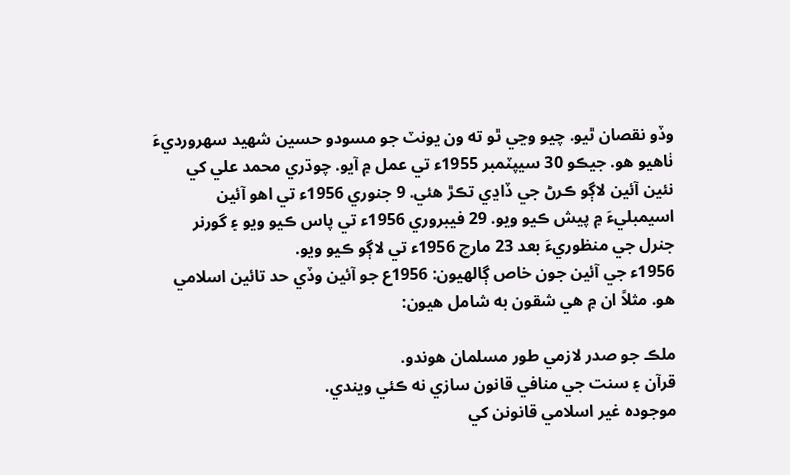وڏو نقصان ٿيو. چيو وڃي ٿو ته ون يونٽ جو مسودو حسين شهيد سهرورديءَ ٺاهيو هو. جيڪو 30 سيپٽمبر 1955ء تي عمل ۾ آيو. چوڌري محمد علي کي نئين آئين لاڳو ڪرڻ جي ڏاڍي تڪڙ هئي. 9 جنوري 1956ء تي اهو آئين اسيمبليءَ ۾ پيش ڪيو ويو. 29 فيبروري 1956ء تي پاس ڪيو ويو ۽ گورنر جنرل جي منظوريءَ بعد 23 مارچ 1956ء تي لاڳو ڪيو ويو.
1956ء جي آئين جون خاص ڳالهيون: 1956ع جو آئين وڏي حد تائين اسلامي هو. مثلاً ان ۾ هي شقون به شامل هيون:

ملڪ جو صدر لازمي طور مسلمان هوندو.
قرآن ۽ سنت جي منافي قانون سازي نه ڪئي ويندي.
موجوده غير اسلامي قانونن کي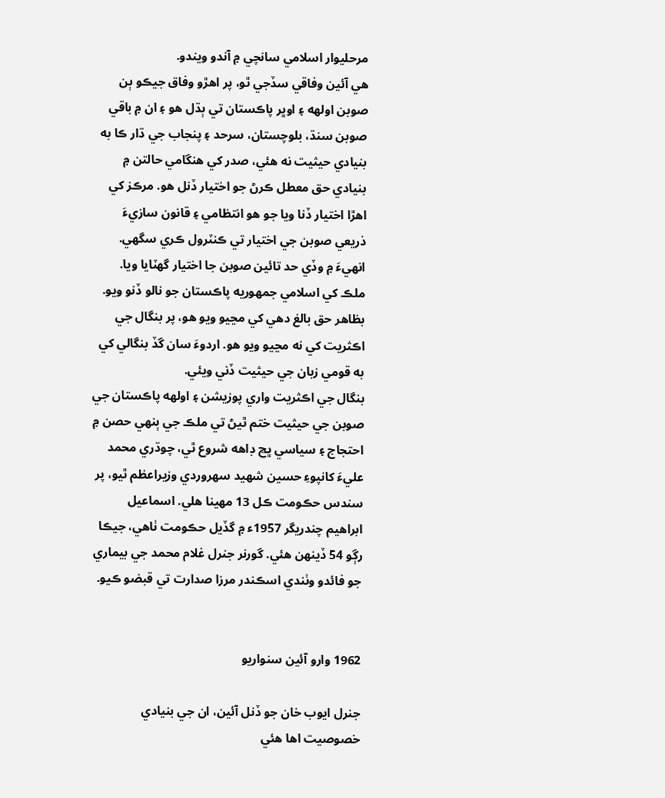مرحليوار اسلامي سانچي ۾ آندو ويندو.
هي آئين وفاقي سڏجي ٿو، پر اهڙو وفاق جيڪو ٻن صوبن اولهه ۽ اوڀر پاڪستان تي ٻڌل هو ۽ ان ۾ باقي صوبن سنڌ، بلوچستان، سرحد ۽ پنجاب جي ڌار ڪا به بنيادي حيثيت نه هئي، صدر کي هنگامي حالتن ۾ بنيادي حق معطل ڪرڻ جو اختيار ڏنل هو. مرڪز کي اهڙا اختيار ڏنا ويا جو هو انتظامي ۽ قانون سازيءَ ذريعي صوبن جي اختيار تي ڪنٽرول ڪري سگهي. انهيءَ ۾ وڏي حد تائين صوبن جا اختيار گهٽايا ويا. ملڪ کي اسلامي جمهوريه پاڪستان جو نالو ڏنو ويو. بظاهر حق بالغ دهي کي مڃيو ويو هو، پر بنگال جي اڪثريت کي نه مڃيو ويو هو. اردوءَ سان گڏ بنگالي کي به قومي زبان جي حيثيت ڏني ويئي.
بنگال جي اڪثريت واري پوزيشن ۽ اولهه پاڪستان جي صوبن جي حيثيت ختم ٿيڻ تي ملڪ جي ٻنهي حصن ۾ احتجاج ۽ سياسي ڀڃ ڊاهه شروع ٿي، چوڌري محمد عليءَ کانپوءِ حسين شهيد سهروردي وزيراعظم ٿيو، پر سندس حڪومت ڪل 13 مهينا هلي. اسماعيل ابراهيم چندريگر 1957ء ۾ گڏيل حڪومت ٺاهي، جيڪا رڳو 54 ڏينهن هئي. گورنر جنرل غلام محمد جي بيماري جو فائدو وٺندي اسڪندر مرزا صدارت تي قبضو ڪيو.


1962 وارو آئين سنواريو

جنرل ايوب خان جو ڏنل آئين، ان جي بنيادي خصوصيت اها هئي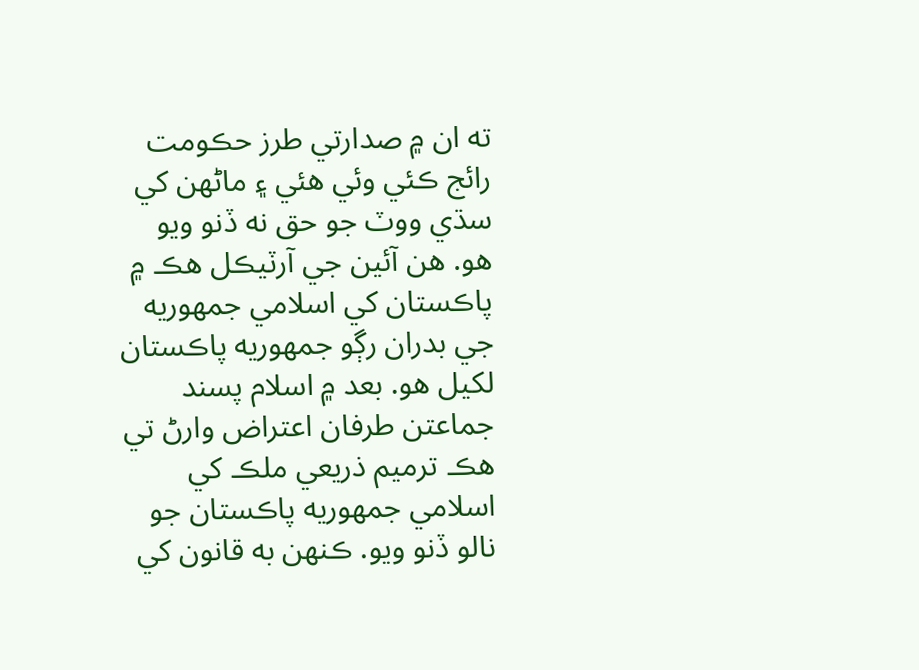ته ان ۾ صدارتي طرز حڪومت رائج ڪئي وئي هئي ۽ ماڻهن کي سڌي ووٽ جو حق نه ڏنو ويو هو. هن آئين جي آرٽيڪل هڪ ۾ پاڪستان کي اسلامي جمهوريه جي بدران رڳو جمهوريه پاڪستان لکيل هو. بعد ۾ اسلام پسند جماعتن طرفان اعتراض وارڻ تي هڪ ترميم ذريعي ملڪ کي اسلامي جمهوريه پاڪستان جو نالو ڏنو ويو. ڪنهن به قانون کي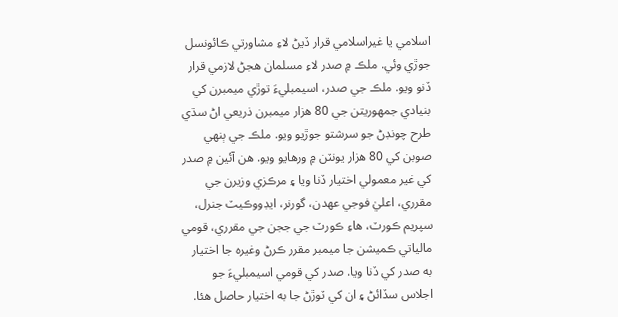اسلامي يا غيراسلامي قرار ڏيڻ لاءِ مشاورتي ڪائونسل جوڙي وئي. ملڪ ۾ صدر لاءِ مسلمان هجڻ لازمي قرار ڏنو ويو. ملڪ جي صدر، اسيمبليءَ توڙي ميمبرن کي بنيادي جمهوريتن جي 80 هزار ميمبرن ذريعي اڻ سڌي طرح چونڊڻ جو سرشتو جوڙيو ويو. ملڪ جي ٻنهي صوبن کي 80 هزار يونٽن ۾ ورهايو ويو. هن آئين ۾ صدر کي غير معمولي اختيار ڏنا ويا ۽ مرڪزي وزيرن جي مقرري، اعليٰ فوجي عهدن، گورنر، ايڊووڪيٽ جنرل، سپريم ڪورٽ، هاءِ ڪورٽ جي ججن جي مقرري، قومي مالياتي ڪميشن جا ميمبر مقرر ڪرڻ وغيره جا اختيار به صدر کي ڏنا ويا. صدر کي قومي اسيمبليءَ جو اجلاس سڏائڻ ۽ ان کي ٽوڙڻ جا به اختيار حاصل هئا.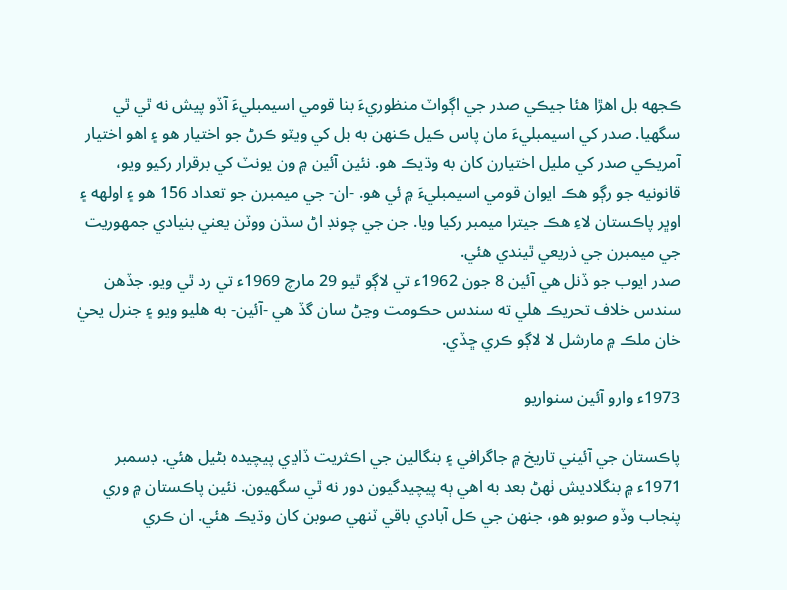ڪجهه بل اهڙا هئا جيڪي صدر جي اڳواٽ منظوريءَ بنا قومي اسيمبليءَ آڏو پيش نه ٿي ٿي سگهيا. صدر کي اسيمبليءَ مان پاس ڪيل ڪنهن به بل کي ويٽو ڪرڻ جو اختيار هو ۽ اهو اختيار آمريڪي صدر کي مليل اختيارن کان به وڌيڪ هو. نئين آئين ۾ ون يونٽ کي برقرار رکيو ويو، قانونيه جو رڳو هڪ ايوان قومي اسيمبليءَ ۾ ئي هو. -ان- جي ميمبرن جو تعداد 156 هو ۽ اولهه ۽ اوڀر پاڪستان لاءِ هڪ جيترا ميمبر رکيا ويا. جن جي چونڊ اڻ سڌن ووٽن يعني بنيادي جمهوريت جي ميمبرن جي ذريعي ٿيندي هئي.
صدر ايوب جو ڏنل هي آئين 8 جون 1962ء تي لاڳو ٿيو 29 مارچ 1969ء تي رد ٿي ويو. جڏهن سندس خلاف تحريڪ هلي ته سندس حڪومت وڃڻ سان گڏ هي -آئين- به هليو ويو ۽ جنرل يحيٰ خان ملڪ ۾ مارشل لا لاڳو ڪري ڇڏي.

1973ء وارو آئين سنواريو

پاڪستان جي آئيني تاريخ ۾ جاگرافي ۽ بنگالين جي اڪثريت ڏاڍي پيچيده بڻيل هئي. ڊسمبر 1971ء ۾ بنگلاديش ٺهڻ بعد به اهي ٻه پيچيدگيون دور نه ٿي سگهيون. نئين پاڪستان ۾ وري پنجاب وڏو صوبو هو، جنهن جي ڪل آبادي باقي ٽنهي صوبن کان وڌيڪ هئي. ان ڪري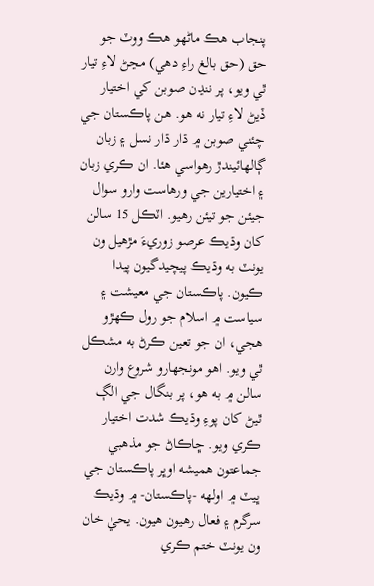پنجاب هڪ ماڻهو هڪ ووٽ جو حق (حق بالغ راءِ دهي) مڃڻ لاءِ تيار ٿي ويو، پر ننڍن صوبن کي اختيار ڏيڻ لاءِ تيار نه هو. هن پاڪستان جي چئني صوبن ۾ ڌار ڌار نسل ۽ زبان ڳالهائيندڙ رهواسي هئا. ان ڪري زبان ۽ اختيارين جي ورهاست وارو سوال جيئن جو تيئن رهيو. اٽڪل 15 سالن کان وڌيڪ عرصو زوريءَ مڙهيل ون يونٽ به وڌيڪ پيچيدگيون پيدا ڪيون. پاڪستان جي معيشت ۽ سياست ۾ اسلام جو رول ڪهڙو هجي، ان جو تعين ڪرڻ به مشڪل ٿي ويو. اهو مونجهارو شروع وارن سالن ۾ به هو، پر بنگال جي الڳ ٿيڻ کان پوءِ وڌيڪ شدت اختيار ڪري ويو. ڇاڪاڻ جو مذهبي جماعتون هميشه اوڀر پاڪستان جي ڀيٽ ۾ اولهه -پاڪستان- ۾ وڌيڪ سرگرم ۽ فعال رهيون هيون. يحيٰ خان ون يونٽ ختم ڪري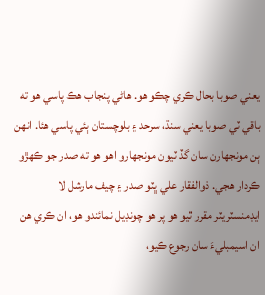يعني صوبا بحال ڪري چڪو هو. هاڻي پنجاب هڪ پاسي هو ته باقي ٽي صوبا يعني سنڌ، سرحد ۽ بلوچستان ٻئي پاسي هئا. انهن ٻن مونجهارن سان گڏ ٽيون مونجهارو اهو هو ته صدر جو ڪهڙو ڪردار هجي. ذوالفقار علي ڀٽو صدر ۽ چيف مارشل لا ايڊمنسٽريٽر مقرر ٿيو هو پر هو چونڊيل نمائندو هو، ان ڪري هن ان اسيمبليءَ سان رجوع ڪيو،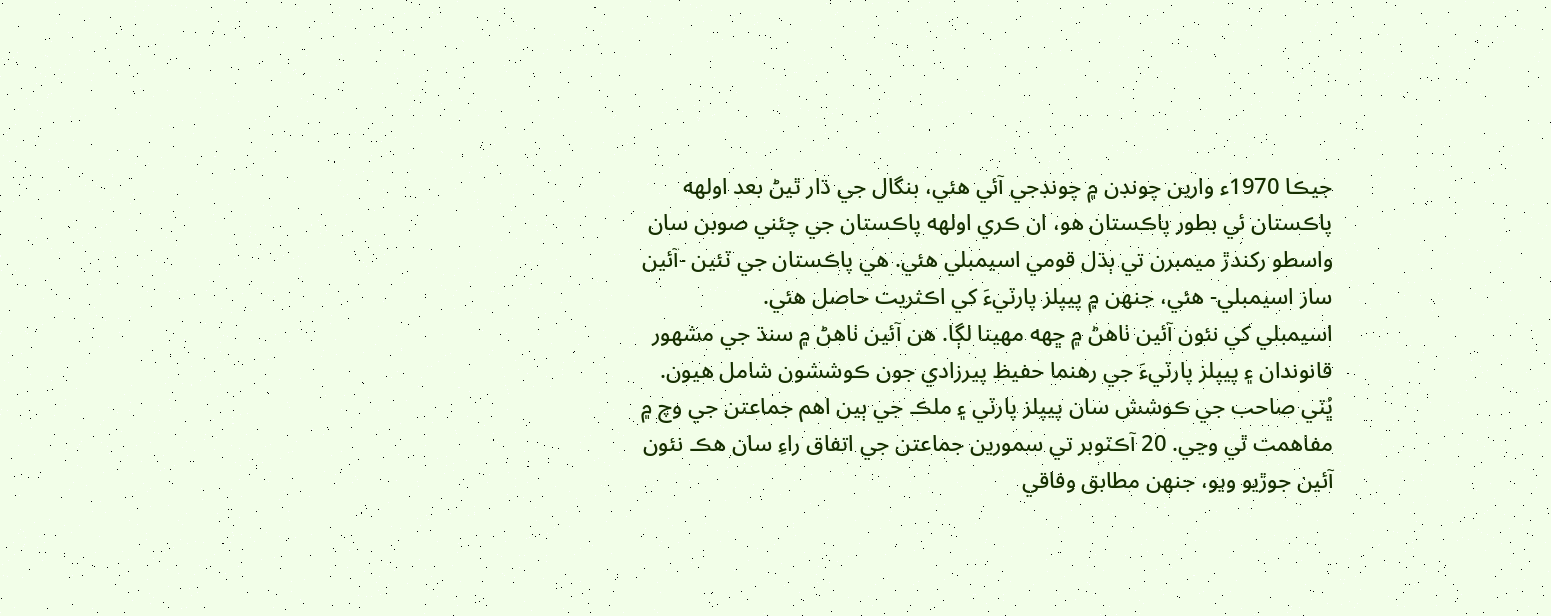جيڪا 1970ء وارين چونڊن ۾ چونڊجي آئي هئي، بنگال جي ڌار ٿيڻ بعد اولهه پاڪستان ئي بطور پاڪستان هو، ان ڪري اولهه پاڪستان جي چئني صوبن سان واسطو رکندڙ ميمبرن تي ٻڌل قومي اسيمبلي هئي. هي پاڪستان جي ٽئين -آئين ساز اسيمبلي- هئي، جنهن ۾ پيپلز پارٽيءَ کي اڪثريت حاصل هئي.
اسيمبلي کي نئون آئين ٺاهڻ ۾ ڇهه مهينا لڳا. هن آئين ٺاهڻ ۾ سنڌ جي مشهور قانوندان ۽ پيپلز پارٽيءَ جي رهنما حفيظ پيرزادي جون ڪوششون شامل هيون. ڀُٽي صاحب جي ڪوشش سان پيپلز پارٽي ۽ ملڪ جي ٻين اهم جماعتن جي وچ ۾ مفاهمت ٿي وڃي. 20 آڪٽوبر تي سمورين جماعتن جي اتفاق راءِ سان هڪ نئون آئين جوڙيو ويو، جنهن مطابق وفاقي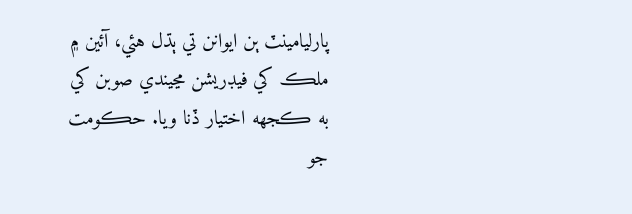پارليامينٽ ٻن ايوانن تي ٻڌل هئي، آئين ۾ ملڪ کي فيڊريشن مڃيندي صوبن کي به ڪجهه اختيار ڏنا ويا. حڪومت جو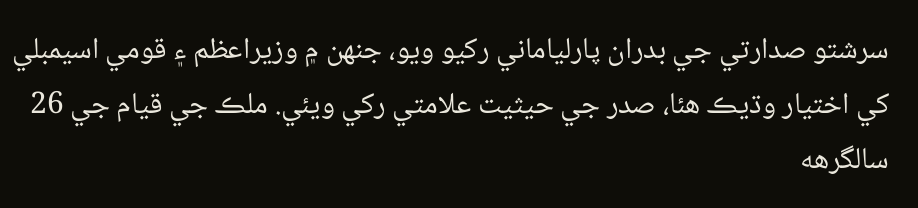سرشتو صدارتي جي بدران پارلياماني رکيو ويو، جنهن ۾ وزيراعظم ۽ قومي اسيمبلي کي اختيار وڌيڪ هئا، صدر جي حيثيت علامتي رکي ويئي. ملڪ جي قيام جي 26 سالگرهه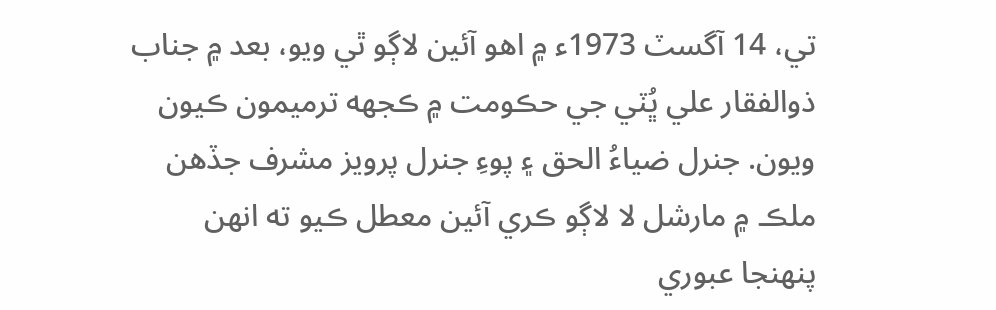تي، 14 آگسٽ 1973ء ۾ اهو آئين لاڳو ٿي ويو، بعد ۾ جناب ذوالفقار علي ڀُٽي جي حڪومت ۾ ڪجهه ترميمون ڪيون ويون. جنرل ضياءُ الحق ۽ پوءِ جنرل پرويز مشرف جڏهن ملڪ ۾ مارشل لا لاڳو ڪري آئين معطل ڪيو ته انهن پنهنجا عبوري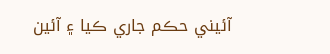آئيني حڪم جاري ڪيا ۽ آئين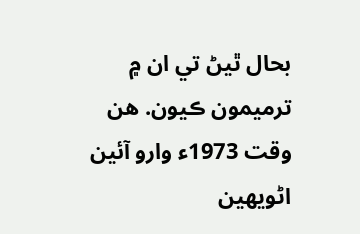بحال ٿيڻ تي ان ۾ ترميمون ڪيون. هن وقت 1973ء وارو آئين اڻويهين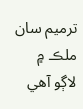ترميم سان ملڪ ۾ لاڳو آهي